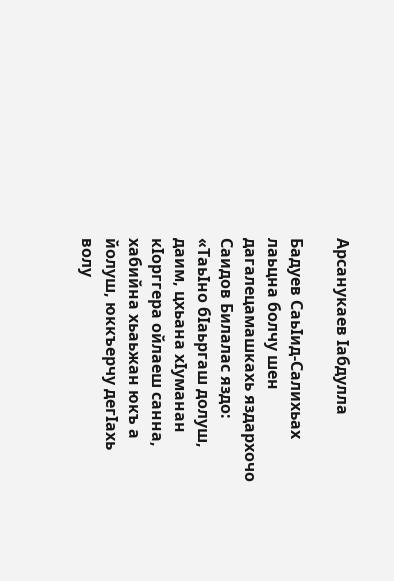Арсанукаев Iабдулла

Бадуев СаьIид-Салихьах лаьцна болчу шен дагалецамашкахь яздархочо Саидов Билалас яздо: «ТаьIно бIаьргаш долуш, даим, цхьана хIуманан кIорггера ойлаеш санна, хабийна хьаьжан юкъ а йолуш, юккъерчу дегIахь волу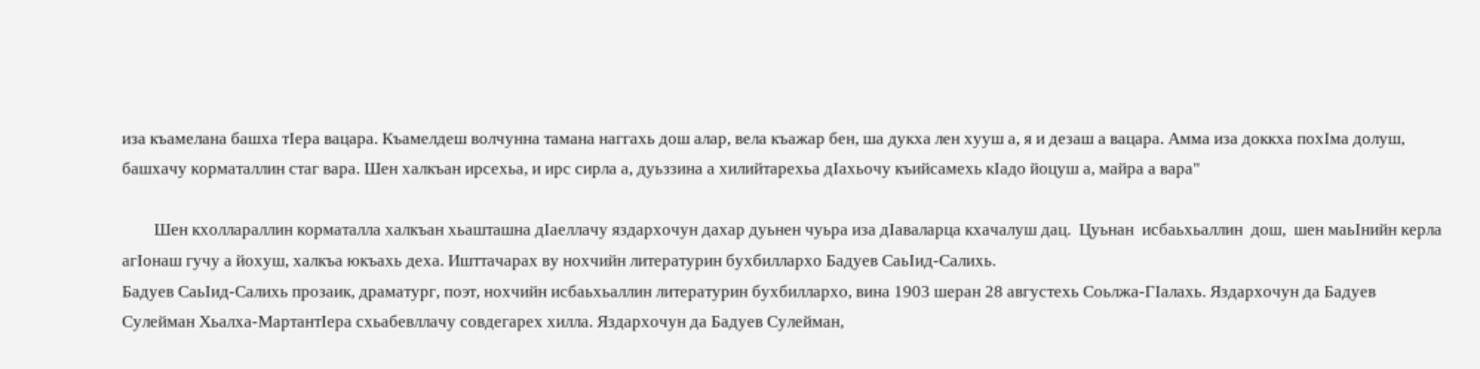иза къамелана башха тIера вацара. Къамелдеш волчунна тамана наггахь дош алар, вела къажар бен, ша дукха лен хууш а, я и дезаш а вацара. Амма иза доккха похIма долуш, башхачу корматаллин стаг вара. Шен халкъан ирсехьа, и ирс сирла а, дуьззина а хилийтарехьа дIахьочу къийсамехь кIадо йоцуш а, майра а вара"

        Шен кхоллараллин корматалла халкъан хьашташна дIаеллачу яздархочун дахар дуьнен чуьра иза дIаваларца кхачалуш дац.  Цуьнан  исбаьхьаллин  дош,  шен маьIнийн керла агIонаш гучу а йохуш, халкъа юкъахь деха. Ишттачарах ву нохчийн литературин бухбиллархо Бадуев СаьIид-Салихь.
Бадуев СаьIид-Салихь прозаик, драматург, поэт, нохчийн исбаьхьаллин литературин бухбиллархо, вина 1903 шеран 28 августехь Соьлжа-ГIалахь. Яздархочун да Бадуев Сулейман Хьалха-МартантIера схьабевллачу совдегарех хилла. Яздархочун да Бадуев Сулейман,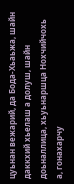цуьнан вежарий, да Бода-Хьаьжа, шайн даккхий хьелаш а долуш, шайн доьналлица, хьуьнаршца Нохчийчохь а, гонахарчу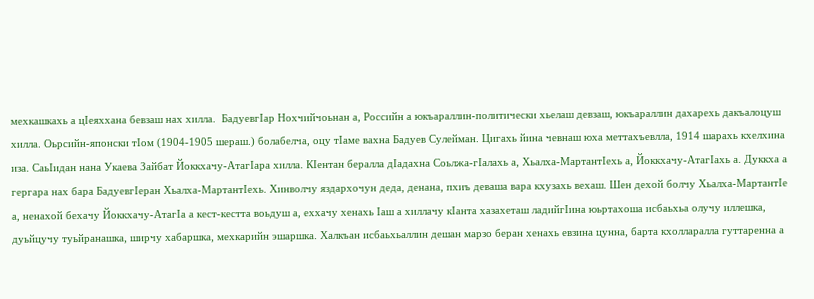мехкашкахь а цIеяххана бевзаш нах хилла.  БадуевгIар Нохчийчоьнан а, Российн а юкъараллин-политически хьелаш девзаш, юкъараллин дахарехь дакъалоцуш хилла. Оьрсийн-японски тIом (1904-1905 шераш.) болабелча, оцу тIаме вахна Бадуев Сулейман. Цигахь йина чевнаш юха меттахъевлла, 1914 шарахь кхелхина иза. СаьIидан нана Укаева Зайбат Йоккхачу-АтагIара хилла. КIентан бералла дIадахна Соьлжа-гIалахь а, Хьалха-МартантIехь а, Йоккхачу-АтагIахь а. Дуккха а гергара нах бара БадуевгIеран Хьалха-МартантIехь. Хинволчу яздархочун деда, денана, пхиъ деваша вара кхузахь вехаш. Шен дехой болчу Хьалха-МартантIе а, ненахой бехачу Йоккхачу-АтагIа а кест-кестта воьдуш а, еххачу хенахь Iаш а хиллачу кIанта хазахеташ ладийгIина юьртахоша исбаьхьа олучу иллешка, дуьйцучу туьйранашка, ширчу хабаршка, мехкарийн эшаршка. Халкъан исбаьхьаллин дешан марзо беран хенахь евзина цунна, барта кхолларалла гуттаренна а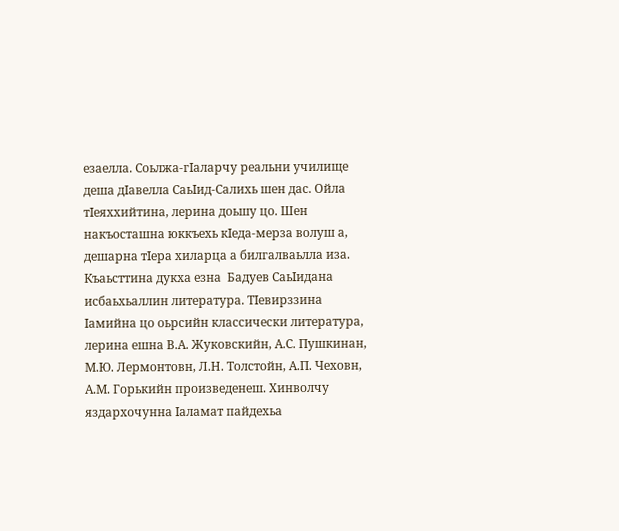езаелла. Соьлжа-гIаларчу реальни училище деша дIавелла СаьIид-Салихь шен дас. Ойла тIеяххийтина, лерина доьшу цо. Шен накъосташна юккъехь кIеда-мерза волуш а, дешарна тIера хиларца а билгалваьлла иза. Къаьсттина дукха езна  Бадуев СаьIидана исбаьхьаллин литература. ТIевирззина Iамийна цо оьрсийн классически литература, лерина ешна В.А. Жуковскийн, А.С. Пушкинан, М.Ю. Лермонтовн, Л.Н. Толстойн, А.П. Чеховн, А.М. Горькийн произведенеш. Хинволчу яздархочунна Iаламат пайдехьа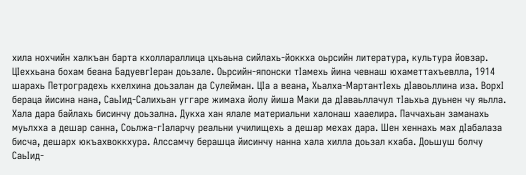хила нохчийн халкъан барта кхоллараллица цхьаьна сийлахь-йоккха оьрсийн литература, культура йовзар.
ЦIеххьана бохам беана БадуевгIеран доьзале. Оьрсийн-японски тIамехь йина чевнаш юхаметтахъевлла, 1914 шарахь Петроградехь кхелхина доьзалан да Сулейман. ЦIа а веана, Хьалха-МартантIехь дIавоьллина иза. ВорхI бераца йисина нана, СаьIид-Салихьан уггаре жимаха йолу йиша Маки да дIаваьллачул тIаьхьа дуьнен чу яьлла. Хала дара байлахь бисинчу доьзална. Дукха хан ялале материальни халонаш хааелира. Паччахьан заманахь муьлхха а дешар санна, Соьлжа-гIаларчу реальни училищехь а дешар мехах дара. Шен хеннахь мах дIабалаза бисча, дешарх юкъахвоккхура. Алссамчу берашца йисинчу нанна хала хилла доьзал кхаба. Доьшуш болчу СаьIид-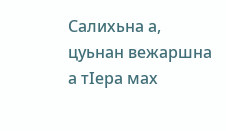Салихьна а, цуьнан вежаршна а тIера мах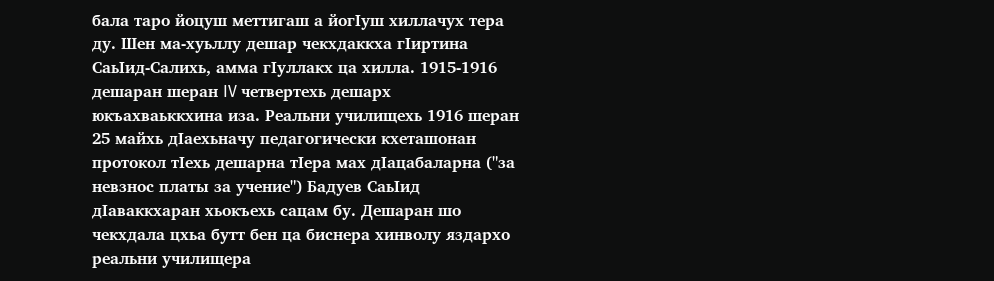бала таро йоцуш меттигаш а йогIуш хиллачух тера ду. Шен ма-хуьллу дешар чекхдаккха гIиртина СаьIид-Салихь, амма гIуллакх ца хилла. 1915-1916 дешаран шеран IV четвертехь дешарх юкъахваьккхина иза. Реальни училищехь 1916 шеран 25 майхь дIаехьначу педагогически кхеташонан протокол тIехь дешарна тIера мах дIацабаларна ("за невзнос платы за учение") Бадуев СаьIид дIаваккхаран хьокъехь сацам бу. Дешаран шо чекхдала цхьа бутт бен ца биснера хинволу яздархо реальни училищера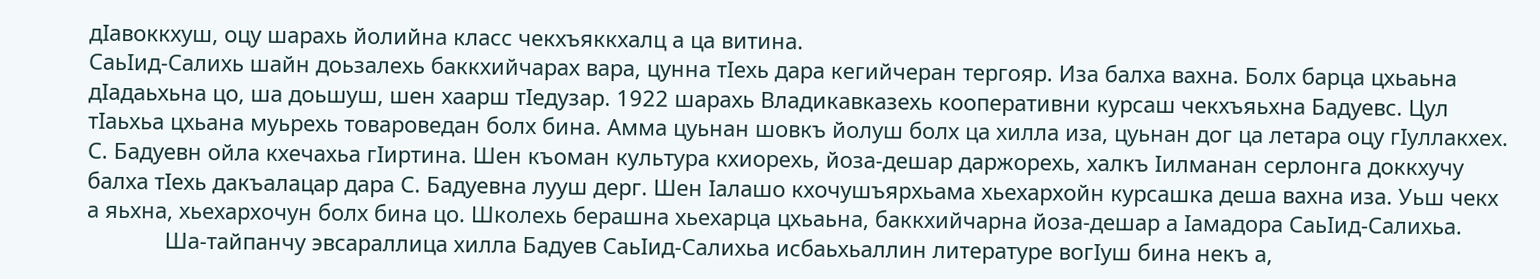дIавоккхуш, оцу шарахь йолийна класс чекхъяккхалц а ца витина.
СаьIид-Салихь шайн доьзалехь баккхийчарах вара, цунна тIехь дара кегийчеран тергояр. Иза балха вахна. Болх барца цхьаьна дIадаьхьна цо, ша доьшуш, шен хаарш тIедузар. 1922 шарахь Владикавказехь кооперативни курсаш чекхъяьхна Бадуевс. Цул тIаьхьа цхьана муьрехь товароведан болх бина. Амма цуьнан шовкъ йолуш болх ца хилла иза, цуьнан дог ца летара оцу гIуллакхех. С. Бадуевн ойла кхечахьа гIиртина. Шен къоман культура кхиорехь, йоза-дешар даржорехь, халкъ Iилманан серлонга доккхучу балха тIехь дакъалацар дара С. Бадуевна лууш дерг. Шен Iалашо кхочушъярхьама хьехархойн курсашка деша вахна иза. Уьш чекх а яьхна, хьехархочун болх бина цо. Школехь берашна хьехарца цхьаьна, баккхийчарна йоза-дешар а Iамадора СаьIид-Салихьа.
             Ша-тайпанчу эвсараллица хилла Бадуев СаьIид-Салихьа исбаьхьаллин литературе вогIуш бина некъ а,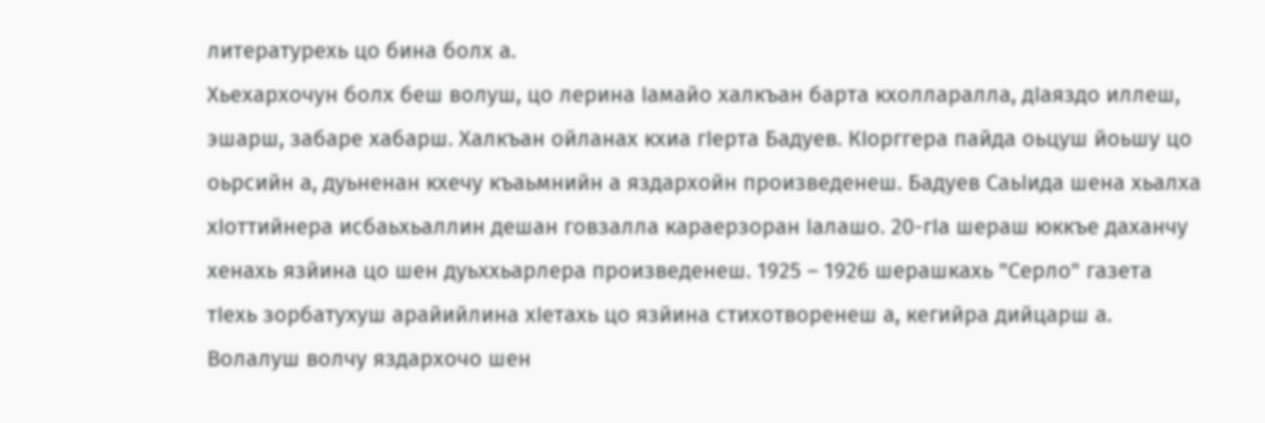литературехь цо бина болх а.
Хьехархочун болх беш волуш, цо лерина Iамайо халкъан барта кхолларалла, дIаяздо иллеш, эшарш, забаре хабарш. Халкъан ойланах кхиа гIерта Бадуев. КIорггера пайда оьцуш йоьшу цо оьрсийн а, дуьненан кхечу къаьмнийн а яздархойн произведенеш. Бадуев СаьIида шена хьалха хIоттийнера исбаьхьаллин дешан говзалла караерзоран Iалашо. 20-гIа шераш юккъе даханчу хенахь язйина цо шен дуьххьарлера произведенеш. 1925 – 1926 шерашкахь "Серло" газета тIехь зорбатухуш арайийлина хIетахь цо язйина стихотворенеш а, кегийра дийцарш а. Волалуш волчу яздархочо шен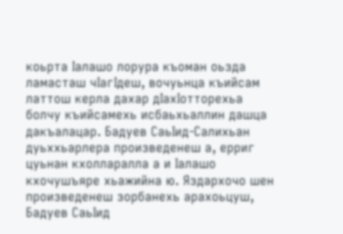коьрта Iалашо лорура къоман оьзда ламасташ чIагIдеш, вочуьнца къийсам латтош керла дахар дIахIотторехьа болчу къийсамехь исбаьхьаллин дашца дакъалацар. Бадуев СаьIид-Салихьан дуьххьарлера произведенеш а, ерриг цуьнан кхолларалла а и Iалашо кхочушъяре хьажийна ю. Яздархочо шен произведенеш зорбанехь арахоьцуш, Бадуев СаьIид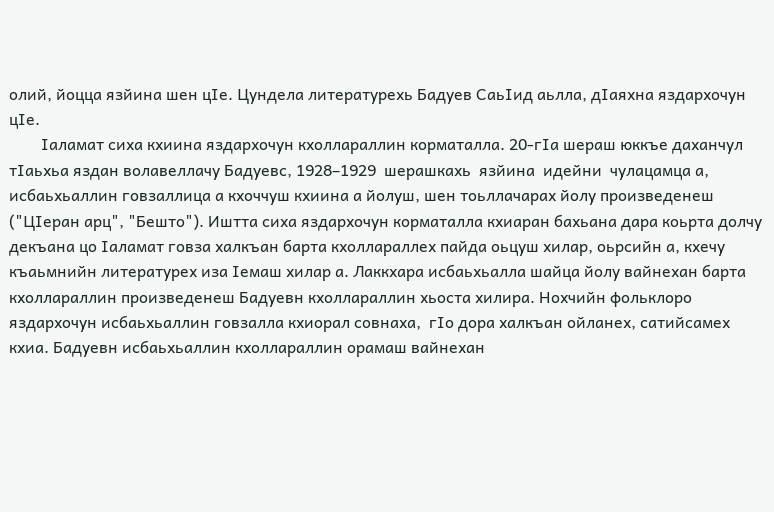олий, йоцца язйина шен цIе. Цундела литературехь Бадуев СаьIид аьлла, дIаяхна яздархочун цIе.
        Iаламат сиха кхиина яздархочун кхоллараллин корматалла. 20-гIа шераш юккъе даханчул тIаьхьа яздан волавеллачу Бадуевс, 1928–1929  шерашкахь  язйина  идейни  чулацамца а,  исбаьхьаллин говзаллица а кхоччуш кхиина а йолуш, шен тоьллачарах йолу произведенеш ("ЦIеран арц", "Бешто"). Иштта сиха яздархочун корматалла кхиаран бахьана дара коьрта долчу декъана цо Iаламат говза халкъан барта кхоллараллех пайда оьцуш хилар, оьрсийн а, кхечу къаьмнийн литературех иза Iемаш хилар а. Лаккхара исбаьхьалла шайца йолу вайнехан барта кхоллараллин произведенеш Бадуевн кхоллараллин хьоста хилира. Нохчийн фольклоро яздархочун исбаьхьаллин говзалла кхиорал совнаха,  гIо дора халкъан ойланех, сатийсамех кхиа. Бадуевн исбаьхьаллин кхоллараллин орамаш вайнехан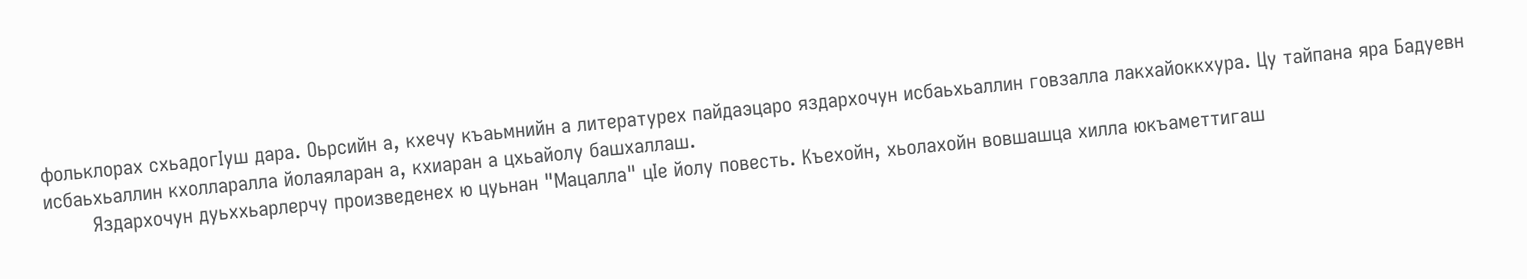фольклорах схьадогIуш дара. Оьрсийн а, кхечу къаьмнийн а литературех пайдаэцаро яздархочун исбаьхьаллин говзалла лакхайоккхура. Цу тайпана яра Бадуевн исбаьхьаллин кхолларалла йолаяларан а, кхиаран а цхьайолу башхаллаш.
        Яздархочун дуьххьарлерчу произведенех ю цуьнан "Мацалла" цIе йолу повесть. Къехойн, хьолахойн вовшашца хилла юкъаметтигаш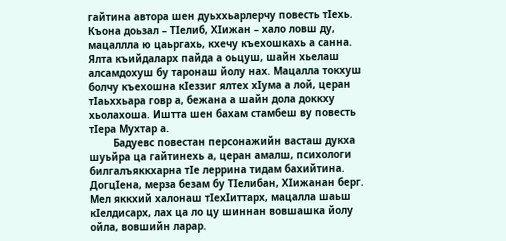гайтина автора шен дуьххьарлерчу повесть тIехь. Къона доьзал – ТIелиб, ХIижан – хало ловш ду, мацаллла ю цаьргахь, кхечу къехошкахь а санна. Ялта къийдаларх пайда а оьцуш, шайн хьелаш алсамдохуш бу таронаш йолу нах. Мацалла токхуш болчу къехошна кIеззиг ялтех хIума а лой, церан тIаьххьара говр а, бежана а шайн дола доккху хьолахоша. Иштта шен бахам стамбеш ву повесть тIера Мухтар а.
        Бадуевс повестан персонажийн васташ дукха шуьйра ца гайтинехь а, церан амалш, психологи билгалъяккхарна тIе леррина тидам бахийтина. ДогцIена, мерза безам бу ТIелибан, ХIижанан берг. Мел яккхий халонаш тIехIиттарх, мацалла шаьш кIелдисарх, лах ца ло цу шиннан вовшашка йолу ойла, вовшийн ларар.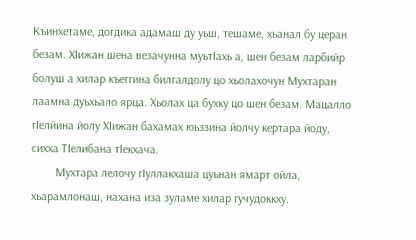Къинхетаме, догдика адамаш ду уьш, тешаме, хьанал бу церан безам. ХIижан шена везачунна муьтIахь а, шен безам ларбийр болуш а хилар къеггина билгалдолу цо хьолахочун Мухтаран лаамна дуьхьало ярца. Хьолах ца бухку цо шен безам. Мацалло гIелйина йолу ХIижан бахамах юьззина йолчу кертара йоду, сихха ТIелибана тIекхача.
        Мухтара лелочу гIуллакхаша цуьнан ямарт ойла, хьарамлонаш, нахана иза зуламе хилар гучудоккху.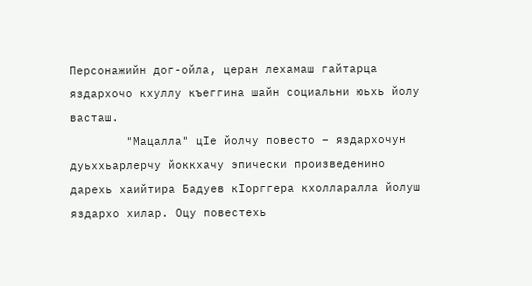Персонажийн дог-ойла, церан лехамаш гайтарца яздархочо кхуллу къеггина шайн социальни юьхь йолу васташ.
        "Мацалла" цIе йолчу повесто − яздархочун дуьххьарлерчу йоккхачу эпически произведенино дарехь хаийтира Бадуев кIорггера кхолларалла йолуш яздархо хилар. Оцу повестехь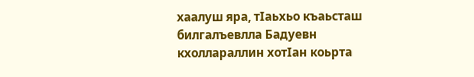хаалуш яра, тIаьхьо къаьсташ билгалъевлла Бадуевн кхоллараллин хотIан коьрта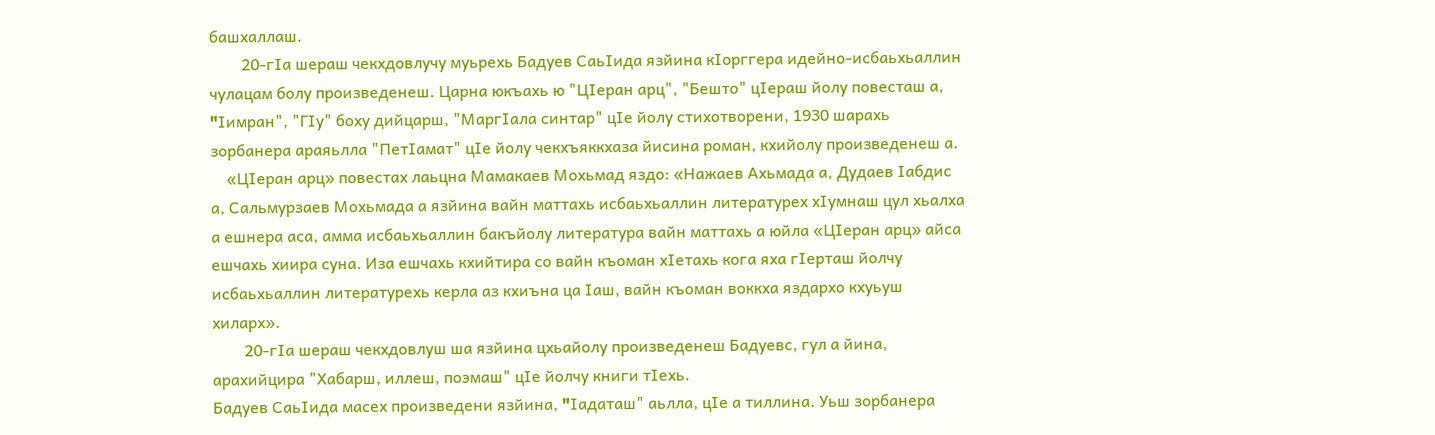башхаллаш.
        20-гIа шераш чекхдовлучу муьрехь Бадуев СаьIида язйина кIорггера идейно-исбаьхьаллин чулацам болу произведенеш. Царна юкъахь ю "ЦIеран арц", "Бешто" цIераш йолу повесташ а, "Iимран", "ГIу" боху дийцарш, "МаргIала синтар" цIе йолу стихотворени, 1930 шарахь зорбанера араяьлла "ПетIамат" цIе йолу чекхъяккхаза йисина роман, кхийолу произведенеш а.
    «ЦIеран арц» повестах лаьцна Мамакаев Мохьмад яздо: «Нажаев Ахьмада а, Дудаев Iабдис а, Сальмурзаев Мохьмада а язйина вайн маттахь исбаьхьаллин литературех хIумнаш цул хьалха а ешнера аса, амма исбаьхьаллин бакъйолу литература вайн маттахь а юйла «ЦIеран арц» айса ешчахь хиира суна. Иза ешчахь кхийтира со вайн къоман хIетахь кога яха гIерташ йолчу исбаьхьаллин литературехь керла аз кхиъна ца Iаш, вайн къоман воккха яздархо кхуьуш хиларх».
        20-гIа шераш чекхдовлуш ша язйина цхьайолу произведенеш Бадуевс, гул а йина, арахийцира "Хабарш, иллеш, поэмаш" цIе йолчу книги тIехь.
Бадуев СаьIида масех произведени язйина, "Iадаташ" аьлла, цIе а тиллина. Уьш зорбанера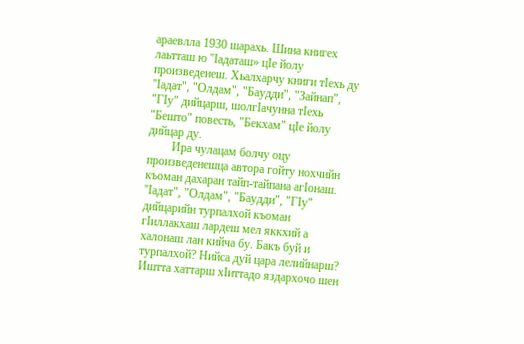араевлла 1930 шарахь. Шина книгех лаьтташ ю "Iадаташ» цIе йолу произведенеш. Хьалхарчу книги тIехь ду "Iадат", "Олдам", "Баудди", "Зайнап", "ГIу" дийцарш, шолгIачунна тIехь "Бешто" повесть, "Бекхам" цIе йолу дийцар ду.
        Ира чулацам болчу оцу произведенешца автора гойту нохчийн къоман дахаран тайп-тайпана агIонаш. "Iадат", "Олдам", "Баудди", "ГIу" дийцарийн турпалхой къоман гIиллакхаш лардеш мел яккхий а халонаш лан кийча бу. Бакъ буй и турпалхой? Нийса дуй цара лелийнарш? Иштта хаттарш хIиттадо яздархочо шен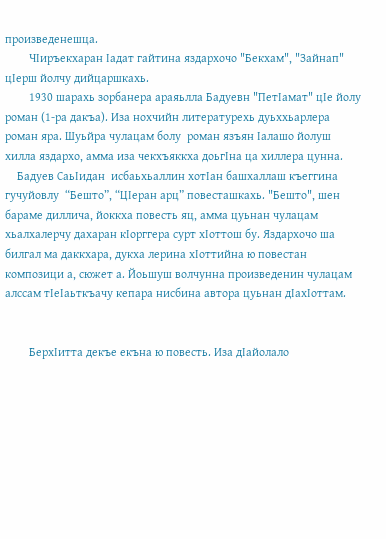произведенешца.
        ЧIиръекхаран Iадат гайтина яздархочо "Бекхам", "Зайнап" цIерш йолчу дийцаршкахь.
        1930 шарахь зорбанера араяьлла Бадуевн "ПетIамат" цIе йолу роман (1-ра дакъа). Иза нохчийн литературехь дуьххьарлера роман яра. Шуьйра чулацам болу  роман язъян Iалашо йолуш хилла яздархо, амма иза чекхъяккха доьгIна ца хиллера цунна.
    Бадуев СаьIидан  исбаьхьаллин хотIан башхаллаш къеггина гучуйовлу  “Бешто”, “ЦIеран арц” повесташкахь. "Бешто", шен бараме диллича, йоккха повесть яц, амма цуьнан чулацам хьалхалерчу дахаран кIорггера сурт хIоттош бу. Яздархочо ша билгал ма даккхара, дукха лерина хIоттийна ю повестан композици а, сюжет а. Йоьшуш волчунна произведенин чулацам алссам тIеIаьткъачу кепара нисбина автора цуьнан дIахIоттам.


        БерхIитта декъе екъна ю повесть. Иза дIайолало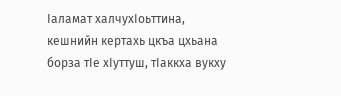Iаламат халчухIоьттина, кешнийн кертахь цкъа цхьана борза тIе хIуттуш, тIаккха вукху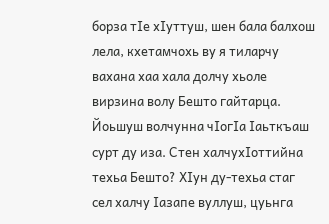борза тIе хIуттуш, шен бала балхош лела, кхетамчохь ву я тиларчу вахана хаа хала долчу хьоле вирзина волу Бешто гайтарца. Йоьшуш волчунна чIогIа Iаьткъаш сурт ду иза. Стен халчухIоттийна техьа Бешто? ХIун ду-техьа стаг сел халчу Iазапе вуллуш, цуьнга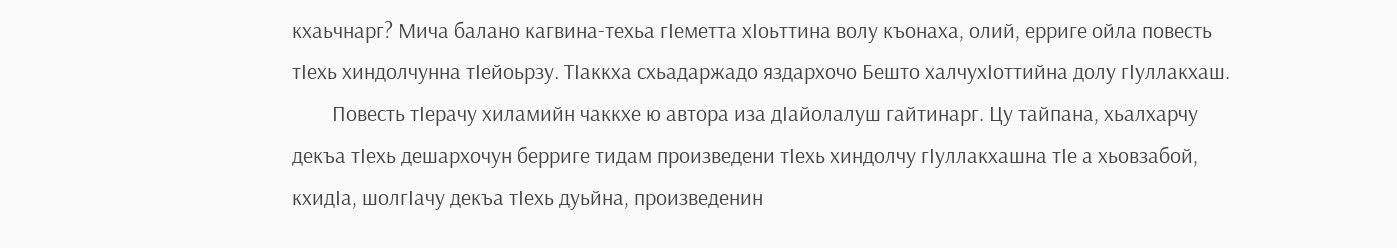кхаьчнарг? Мича балано кагвина-техьа гIеметта хIоьттина волу къонаха, олий, ерриге ойла повесть тIехь хиндолчунна тIейоьрзу. ТIаккха схьадаржадо яздархочо Бешто халчухIоттийна долу гIуллакхаш.
        Повесть тIерачу хиламийн чаккхе ю автора иза дIайолалуш гайтинарг. Цу тайпана, хьалхарчу декъа тIехь дешархочун берриге тидам произведени тIехь хиндолчу гIуллакхашна тIе а хьовзабой, кхидIа, шолгIачу декъа тIехь дуьйна, произведенин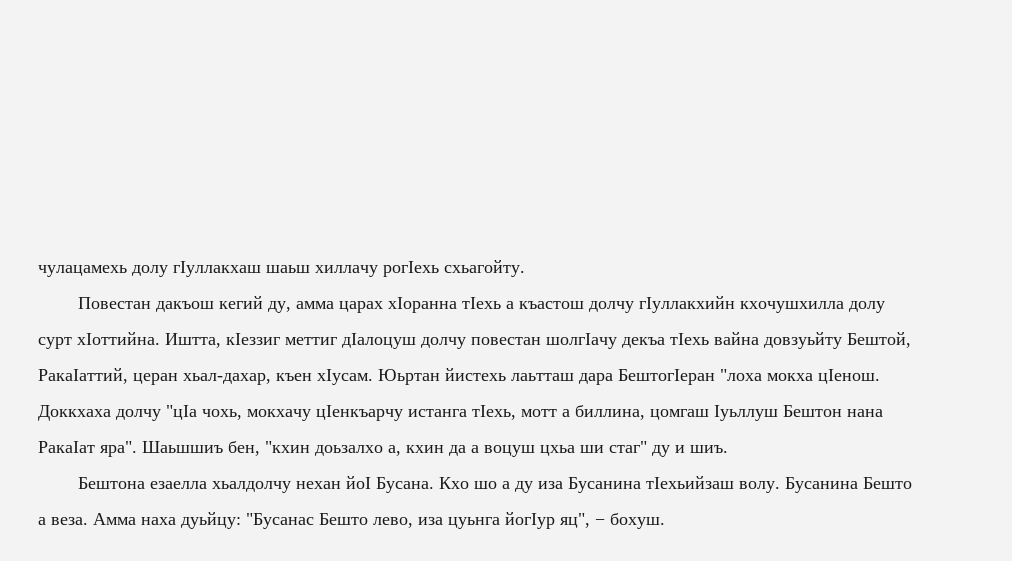чулацамехь долу гIуллакхаш шаьш хиллачу рогIехь схьагойту.
        Повестан дакъош кегий ду, амма царах хIоранна тIехь а къастош долчу гIуллакхийн кхочушхилла долу сурт хIоттийна. Иштта, кIеззиг меттиг дIалоцуш долчу повестан шолгIачу декъа тIехь вайна довзуьйту Бештой, РакаIаттий, церан хьал-дахар, къен хIусам. Юьртан йистехь лаьтташ дара БештогIеран "лоха мокха цIенош. Доккхаха долчу "цIа чохь, мокхачу цIенкъарчу истанга тIехь, мотт а биллина, цомгаш Iуьллуш Бештон нана РакаIат яра". Шаьшшиъ бен, "кхин доьзалхо а, кхин да а воцуш цхьа ши стаг" ду и шиъ.
        Бештона езаелла хьалдолчу нехан йоI Бусана. Кхо шо а ду иза Бусанина тIехьийзаш волу. Бусанина Бешто а веза. Амма наха дуьйцу: "Бусанас Бешто лево, иза цуьнга йогIур яц", − бохуш.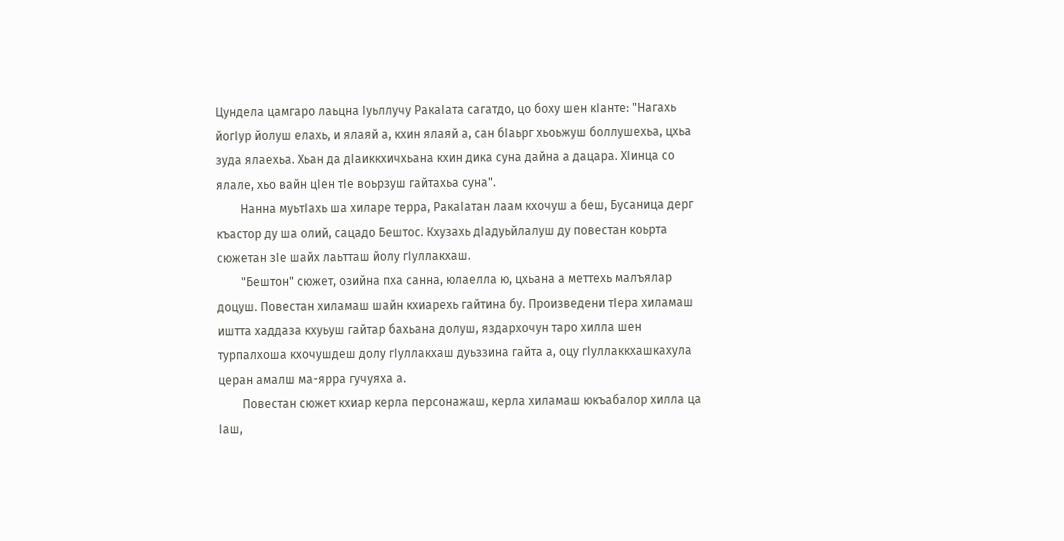Цундела цамгаро лаьцна Iуьллучу РакаIата сагатдо, цо боху шен кIанте: "Нагахь йогIур йолуш елахь, и ялаяй а, кхин ялаяй а, сан бIаьрг хьоьжуш боллушехьа, цхьа зуда ялаехьа. Хьан да дIаиккхичхьана кхин дика суна дайна а дацара. ХIинца со ялале, хьо вайн цIен тIе воьрзуш гайтахьа суна".
        Нанна муьтIахь ша хиларе терра, РакаIатан лаам кхочуш а беш, Бусаница дерг къастор ду ша олий, сацадо Бештос. Кхузахь дIадуьйлалуш ду повестан коьрта сюжетан зIе шайх лаьтташ йолу гIуллакхаш.
        "Бештон" сюжет, озийна пха санна, юлаелла ю, цхьана а меттехь малъялар доцуш. Повестан хиламаш шайн кхиарехь гайтина бу. Произведени тIера хиламаш иштта хаддаза кхуьуш гайтар бахьана долуш, яздархочун таро хилла шен турпалхоша кхочушдеш долу гIуллакхаш дуьззина гайта а, оцу гIуллаккхашкахула церан амалш ма-ярра гучуяха а.
        Повестан сюжет кхиар керла персонажаш, керла хиламаш юкъабалор хилла ца Iаш,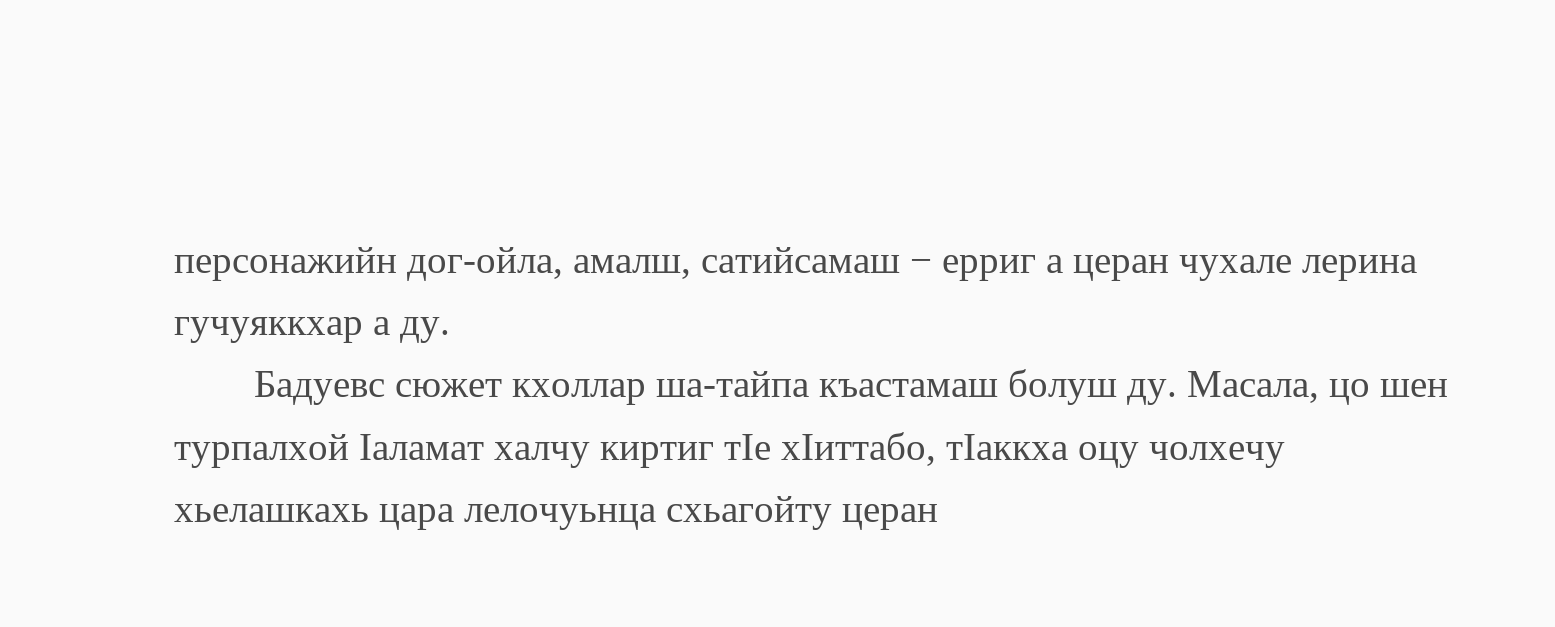персонажийн дог-ойла, амалш, сатийсамаш − ерриг а церан чухале лерина гучуяккхар а ду.
        Бадуевс сюжет кхоллар ша-тайпа къастамаш болуш ду. Масала, цо шен турпалхой Iаламат халчу киртиг тIе хIиттабо, тIаккха оцу чолхечу хьелашкахь цара лелочуьнца схьагойту церан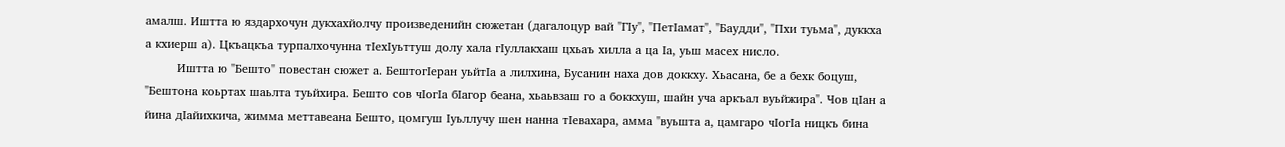амалш. Иштта ю яздархочун дукхахйолчу произведенийн сюжетан (дагалоцур вай "ГIу", "ПетIамат", "Баудди", "Пхи туьма", дуккха а кхиерш а). Цкъацкъа турпалхочунна тIехIуьттуш долу хала гIуллакхаш цхьаъ хилла а ца Iа, уьш масех нисло.
        Иштта ю "Бешто" повестан сюжет а. БештогIеран уьйтIа а лилхина, Бусанин наха дов доккху. Хьасана, бе а бехк боцуш, "Бештона коьртах шаьлта туьйхира. Бешто сов чIогIа бIагор беана, хьаьвзаш го а боккхуш, шайн уча аркъал вуьйжира". Чов цIан а йина дIайихкича, жимма меттавеана Бешто, цомгуш Iуьллучу шен нанна тIевахара, амма "вуьшта а, цамгаро чIогIа ницкъ бина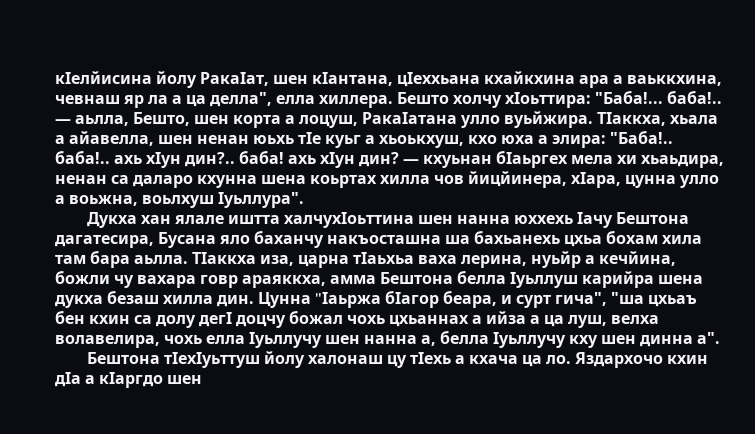кIелйисина йолу РакаIат, шен кIантана, цIеххьана кхайкхина ара а ваьккхина, чевнаш яр ла а ца делла", елла хиллера. Бешто холчу хIоьттира: "Баба!... баба!.. — аьлла, Бешто, шен корта а лоцуш, РакаIатана улло вуьйжира. ТIаккха, хьала а айавелла, шен ненан юьхь тIе куьг а хьоькхуш, кхо юха а элира: "Баба!.. баба!.. ахь хIун дин?.. баба! ахь хIун дин? — кхуьнан бIаьргех мела хи хьаьдира, ненан са даларо кхунна шена коьртах хилла чов йицйинера, хIара, цунна улло а воьжна, воьлхуш Iуьллура".
        Дукха хан ялале иштта халчухIоьттина шен нанна юххехь Iачу Бештона дагатесира, Бусана яло баханчу накъосташна ша бахьанехь цхьа бохам хила там бара аьлла. ТIаккха иза, царна тIаьхьа ваха лерина, нуьйр а кечйина, божли чу вахара говр араяккха, амма Бештона белла Iуьллуш карийра шена дукха безаш хилла дин. Цунна "Iаьржа бIагор беара, и сурт гича", "ша цхьаъ бен кхин са долу дегI доцчу божал чохь цхьаннах а ийза а ца луш, велха волавелира, чохь елла Iуьллучу шен нанна а, белла Iуьллучу кху шен динна а".
        Бештона тIехIуьттуш йолу халонаш цу тIехь а кхача ца ло. Яздархочо кхин дIа а кIаргдо шен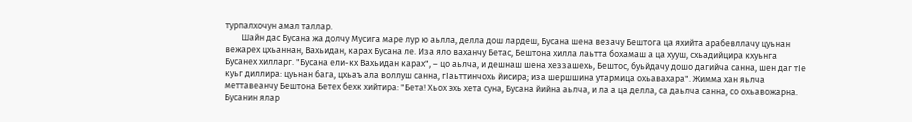турпалхочун амал таллар.
        Шайн дас Бусана жа долчу Мусига маре лур ю аьлла, делла дош лардеш, Бусана шена везачу Бештога ца яхийта арабевллачу цуьнан вежарех цхьаннан, Вахьидан, карах Бусана ле. Иза яло ваханчу Бетас, Бештона хилла лаьтта бохамаш а ца хууш, схьадийцира кхуьнга Бусанех хилларг. "Бусана ели-кх Вахьидан карах", – цо аьлча, и дешнаш шена хеззашехь, Бештос, буьйдачу дошо дагийча санна, шен даг тIе куьг диллира: цуьнан бага, цхьаъ ала воллуш санна, гIаьттинчохь йисира; иза шершшина утармица охьавахара". Жимма хан яьлча меттавеанчу Бештона Бетех бехк хийтира: "Бета! Хьох эхь хета суна, Бусана йийна аьлча, и ла а ца делла, са даьлча санна, со охьавожарна. Бусанин ялар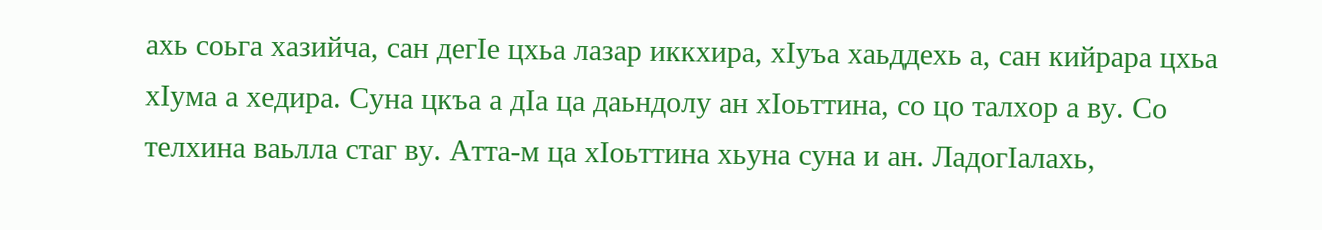ахь соьга хазийча, сан дегIе цхьа лазар иккхира, хIуъа хаьддехь а, сан кийрара цхьа хIума а хедира. Суна цкъа а дIа ца даьндолу ан хIоьттина, со цо талхор а ву. Со телхина ваьлла стаг ву. Атта-м ца хIоьттина хьуна суна и ан. ЛадогIалахь,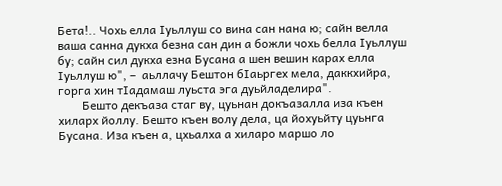Бета!.. Чохь елла Iуьллуш со вина сан нана ю; сайн велла ваша санна дукха безна сан дин а божли чохь белла Iуьллуш бу; сайн сил дукха езна Бусана а шен вешин карах елла Iуьллуш ю", –  аьллачу Бештон бIаьргех мела, даккхийра, горга хин тIадамаш луьста эга дуьйладелира".
        Бешто декъаза стаг ву, цуьнан докъазалла иза къен хиларх йоллу. Бешто къен волу дела, ца йохуьйту цуьнга Бусана. Иза къен а, цхьалха а хиларо маршо ло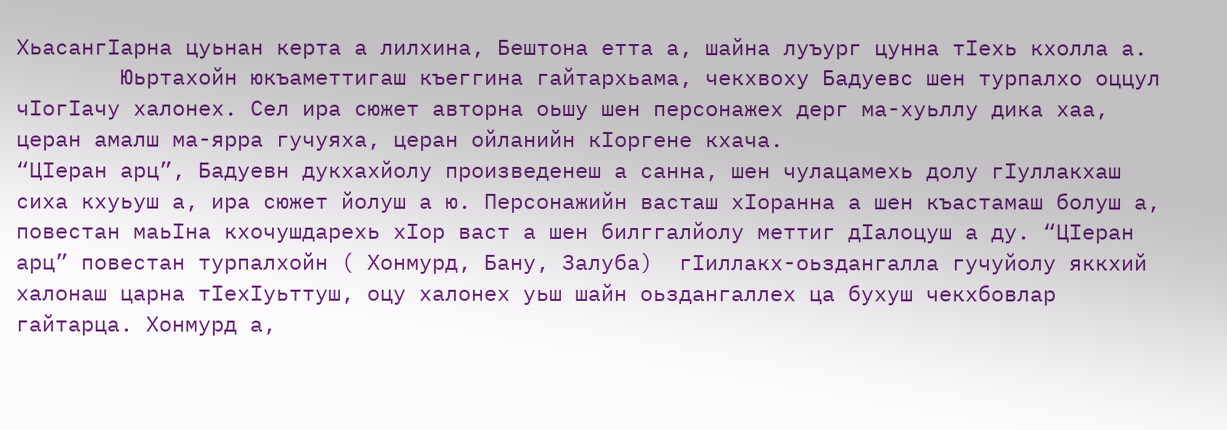ХьасангIарна цуьнан керта а лилхина, Бештона етта а, шайна луъург цунна тIехь кхолла а.
        Юьртахойн юкъаметтигаш къеггина гайтархьама, чекхвоху Бадуевс шен турпалхо оццул чIогIачу халонех. Сел ира сюжет авторна оьшу шен персонажех дерг ма-хуьллу дика хаа, церан амалш ма-ярра гучуяха, церан ойланийн кIоргене кхача.
“ЦIеран арц”, Бадуевн дукхахйолу произведенеш а санна, шен чулацамехь долу гIуллакхаш сиха кхуьуш а, ира сюжет йолуш а ю. Персонажийн васташ хIоранна а шен къастамаш болуш а, повестан маьIна кхочушдарехь хIор васт а шен билггалйолу меттиг дIалоцуш а ду. “ЦIеран арц” повестан турпалхойн ( Хонмурд, Бану, Залуба)  гIиллакх-оьздангалла гучуйолу яккхий халонаш царна тIехIуьттуш, оцу халонех уьш шайн оьздангаллех ца бухуш чекхбовлар гайтарца. Хонмурд а,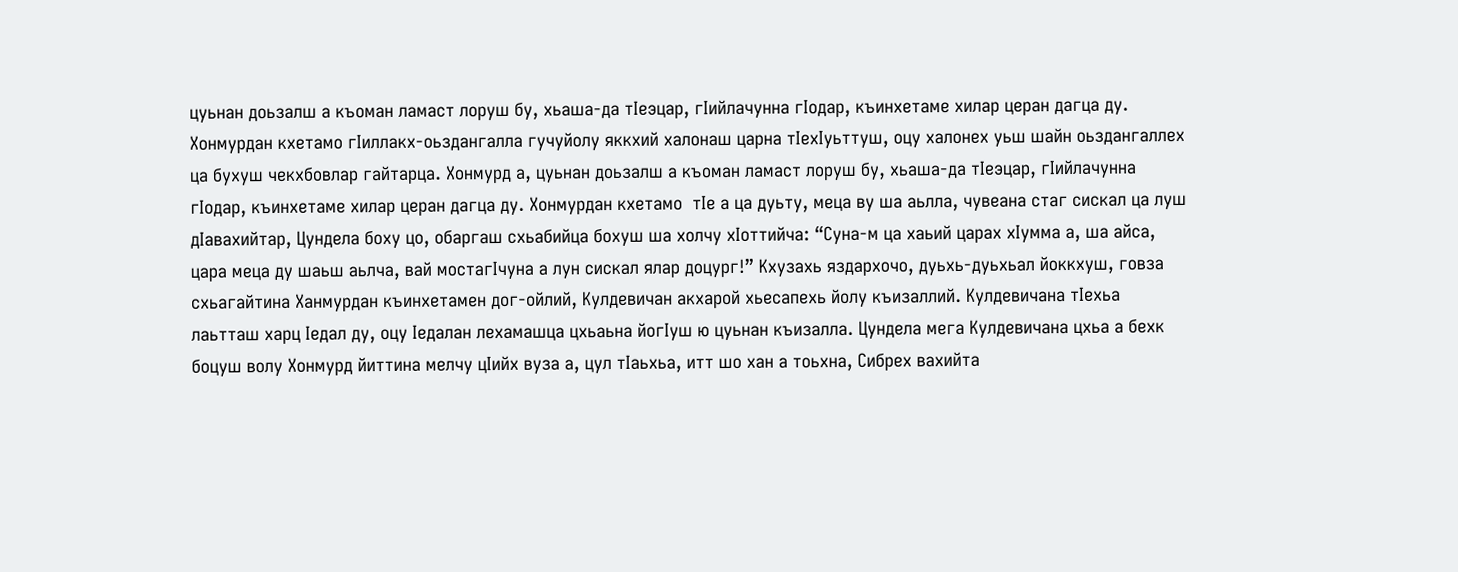цуьнан доьзалш а къоман ламаст лоруш бу, хьаша-да тIеэцар, гIийлачунна гIодар, къинхетаме хилар церан дагца ду. Хонмурдан кхетамо гIиллакх-оьздангалла гучуйолу яккхий халонаш царна тIехIуьттуш, оцу халонех уьш шайн оьздангаллех ца бухуш чекхбовлар гайтарца. Хонмурд а, цуьнан доьзалш а къоман ламаст лоруш бу, хьаша-да тIеэцар, гIийлачунна гIодар, къинхетаме хилар церан дагца ду. Хонмурдан кхетамо  тIе а ца дуьту, меца ву ша аьлла, чувеана стаг сискал ца луш дIавахийтар, Цундела боху цо, обаргаш схьабийца бохуш ша холчу хIоттийча: “Суна-м ца хаьий царах хIумма а, ша айса, цара меца ду шаьш аьлча, вай мостагIчуна а лун сискал ялар доцург!” Кхузахь яздархочо, дуьхь-дуьхьал йоккхуш, говза схьагайтина Ханмурдан къинхетамен дог-ойлий, Кулдевичан акхарой хьесапехь йолу къизаллий. Кулдевичана тIехьа лаьтташ харц Iедал ду, оцу Iедалан лехамашца цхьаьна йогIуш ю цуьнан къизалла. Цундела мега Кулдевичана цхьа а бехк боцуш волу Хонмурд йиттина мелчу цIийх вуза а, цул тIаьхьа, итт шо хан а тоьхна, Сибрех вахийта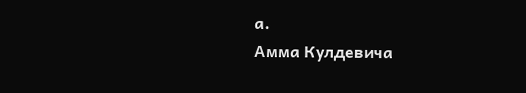а.
Амма Кулдевича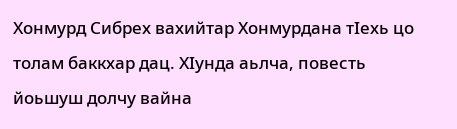Хонмурд Сибрех вахийтар Хонмурдана тIехь цо толам баккхар дац. ХIунда аьлча, повесть йоьшуш долчу вайна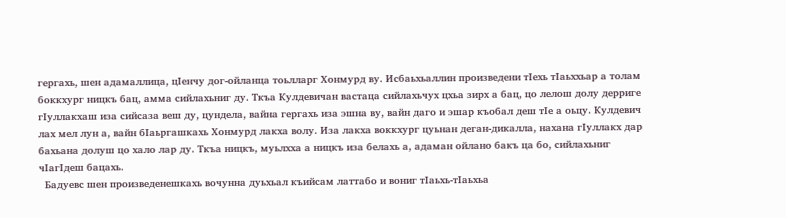гергахь, шен адамаллица, цIенчу дог-ойланца тоьлларг Хонмурд ву. Исбаьхьаллин произведени тIехь тIаьххьар а толам боккхург ницкъ бац, амма сийлахьниг ду. Ткъа Кулдевичан вастаца сийлахьчух цхьа зирх а бац, цо лелош долу дерриге гIуллакхаш иза сийсаза веш ду, цундела, вайна гергахь иза эшна ву, вайн даго и эшар къобал деш тIе а оьцу. Кулдевич лах мел лун а, вайн бIаьргашкахь Хонмурд лакха волу. Иза лакха воккхург цуьнан деган-дикалла, нахана гIуллакх дар бахьана долуш цо хало лар ду. Ткъа ницкъ, муьлхха а ницкъ иза белахь а, адаман ойлано бакъ ца бо, сийлахьниг чIагIдеш бацахь.
  Бадуевс шен произведенешкахь вочунна дуьхьал къийсам латтабо и вониг тIаьхь-тIаьхьа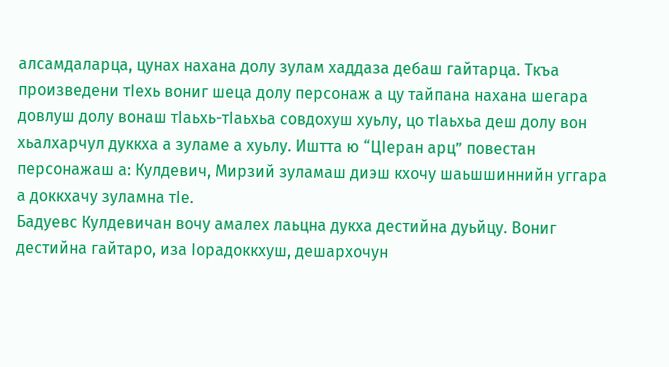алсамдаларца, цунах нахана долу зулам хаддаза дебаш гайтарца. Ткъа произведени тIехь вониг шеца долу персонаж а цу тайпана нахана шегара довлуш долу вонаш тIаьхь-тIаьхьа совдохуш хуьлу, цо тIаьхьа деш долу вон хьалхарчул дуккха а зуламе а хуьлу. Иштта ю “ЦIеран арц” повестан персонажаш а: Кулдевич, Мирзий зуламаш диэш кхочу шаьшшиннийн уггара а доккхачу зуламна тIе.
Бадуевс Кулдевичан вочу амалех лаьцна дукха дестийна дуьйцу. Вониг дестийна гайтаро, иза Iорадоккхуш, дешархочун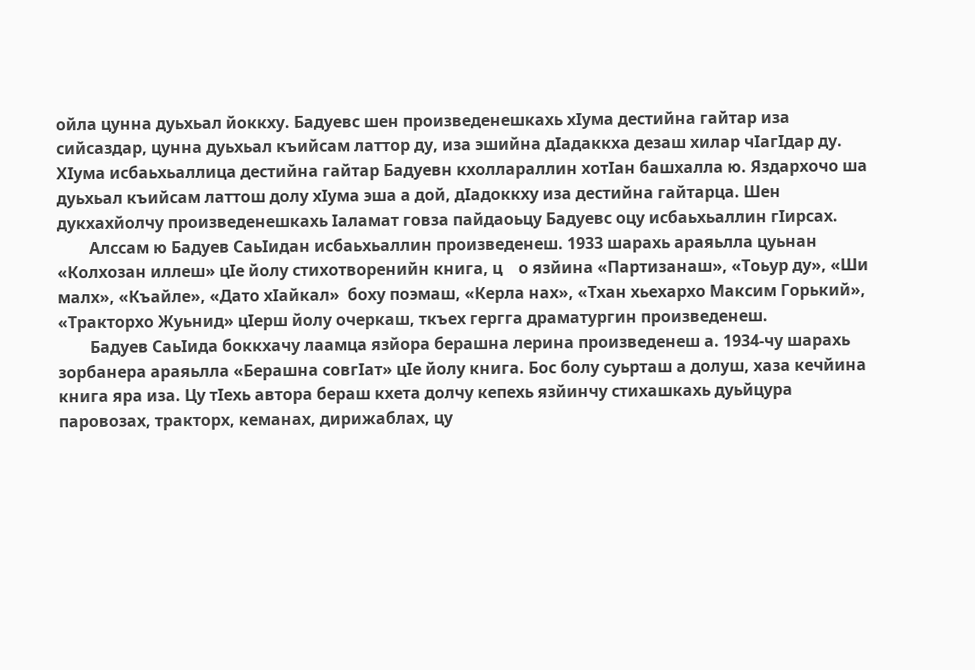ойла цунна дуьхьал йоккху. Бадуевс шен произведенешкахь хIума дестийна гайтар иза сийсаздар, цунна дуьхьал къийсам латтор ду, иза эшийна дIадаккха дезаш хилар чIагIдар ду. ХIума исбаьхьаллица дестийна гайтар Бадуевн кхоллараллин хотIан башхалла ю. Яздархочо ша дуьхьал къийсам латтош долу хIума эша а дой, дIадоккху иза дестийна гайтарца. Шен дукхахйолчу произведенешкахь Iаламат говза пайдаоьцу Бадуевс оцу исбаьхьаллин гIирсах.
        Алссам ю Бадуев СаьIидан исбаьхьаллин произведенеш. 1933 шарахь араяьлла цуьнан «Колхозан иллеш» цIе йолу стихотворенийн книга, ц    о язйина «Партизанаш», «Тоьур ду», «Ши малх», «Къайле», «Дато хIайкал»  боху поэмаш, «Керла нах», «Тхан хьехархо Максим Горький», «Тракторхо Жуьнид» цIерш йолу очеркаш, ткъех гергга драматургин произведенеш.
        Бадуев СаьIида боккхачу лаамца язйора берашна лерина произведенеш а. 1934-чу шарахь зорбанера араяьлла «Берашна совгIат» цIе йолу книга. Бос болу суьрташ а долуш, хаза кечйина книга яра иза. Цу тIехь автора бераш кхета долчу кепехь язйинчу стихашкахь дуьйцура паровозах, тракторх, кеманах, дирижаблах, цу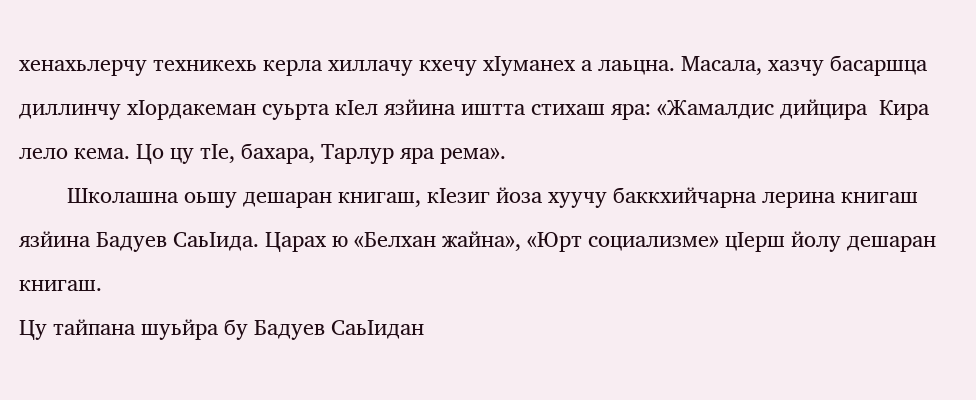хенахьлерчу техникехь керла хиллачу кхечу хIуманех а лаьцна. Масала, хазчу басаршца диллинчу хIордакеман суьрта кIел язйина иштта стихаш яра: «Жамалдис дийцира  Кира лело кема. Цо цу тIе, бахара, Тарлур яра рема».
        Школашна оьшу дешаран книгаш, кIезиг йоза хуучу баккхийчарна лерина книгаш язйина Бадуев СаьIида. Царах ю «Белхан жайна», «Юрт социализме» цIерш йолу дешаран книгаш.
Цу тайпана шуьйра бу Бадуев СаьIидан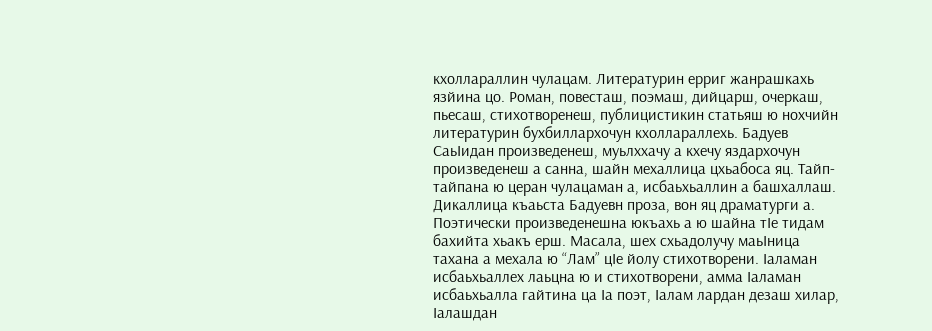кхоллараллин чулацам. Литературин ерриг жанрашкахь язйина цо. Роман, повесташ, поэмаш, дийцарш, очеркаш, пьесаш, стихотворенеш, публицистикин статьяш ю нохчийн литературин бухбиллархочун кхоллараллехь. Бадуев СаьIидан произведенеш, муьлххачу а кхечу яздархочун произведенеш а санна, шайн мехаллица цхьабоса яц. Тайп-тайпана ю церан чулацаман а, исбаьхьаллин а башхаллаш. Дикаллица къаьста Бадуевн проза, вон яц драматурги а. Поэтически произведенешна юкъахь а ю шайна тIе тидам бахийта хьакъ ерш. Масала, шех схьадолучу маьIница тахана а мехала ю “Лам” цIе йолу стихотворени. Iаламан исбаьхьаллех лаьцна ю и стихотворени, амма Iаламан исбаьхьалла гайтина ца Iа поэт, Iалам лардан дезаш хилар, Iалашдан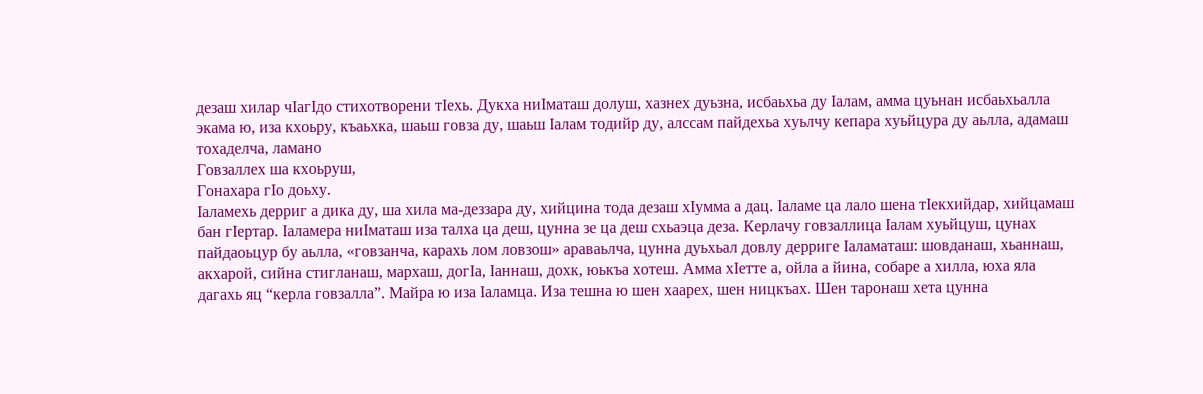дезаш хилар чIагIдо стихотворени тIехь. Дукха ниIматаш долуш, хазнех дуьзна, исбаьхьа ду Iалам, амма цуьнан исбаьхьалла экама ю, иза кхоьру, къаьхка, шаьш говза ду, шаьш Iалам тодийр ду, алссам пайдехьа хуьлчу кепара хуьйцура ду аьлла, адамаш тохаделча, ламано
Говзаллех ша кхоьруш,
Гонахара гIо доьху.
Iаламехь дерриг а дика ду, ша хила ма-деззара ду, хийцина тода дезаш хIумма а дац. Iаламе ца лало шена тIекхийдар, хийцамаш бан гIертар. Iаламера ниIматаш иза талха ца деш, цунна зе ца деш схьаэца деза. Керлачу говзаллица Iалам хуьйцуш, цунах пайдаоьцур бу аьлла, «говзанча, карахь лом ловзош» араваьлча, цунна дуьхьал довлу дерриге Iаламаташ: шовданаш, хьаннаш, акхарой, сийна стигланаш, мархаш, догIа, Iаннаш, дохк, юькъа хотеш. Амма хIетте а, ойла а йина, собаре а хилла, юха яла дагахь яц “керла говзалла”. Майра ю иза Iаламца. Иза тешна ю шен хаарех, шен ницкъах. Шен таронаш хета цунна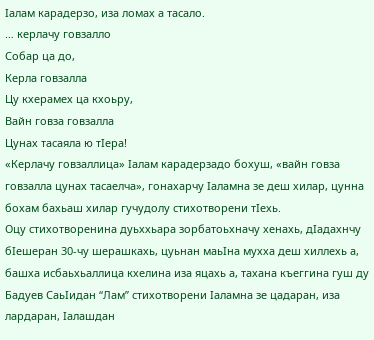Iалам карадерзо, иза ломах а тасало.
… керлачу говзалло
Собар ца до,
Керла говзалла
Цу кхерамех ца кхоьру,
Вайн говза говзалла
Цунах тасаяла ю тIера!
«Керлачу говзаллица» Iалам карадерзадо бохуш, «вайн говза говзалла цунах тасаелча», гонахарчу Iаламна зе деш хилар, цунна бохам бахьаш хилар гучудолу стихотворени тIехь.
Оцу стихотворенина дуьххьара зорбатоьхначу хенахь, дIадахнчу бIешеран 30-чу шерашкахь, цуьнан маьIна мухха деш хиллехь а, башха исбаьхьаллица кхелина иза яцахь а, тахана къеггина гуш ду Бадуев СаьIидан “Лам” стихотворени Iаламна зе цадаран, иза лардаран, Iалашдан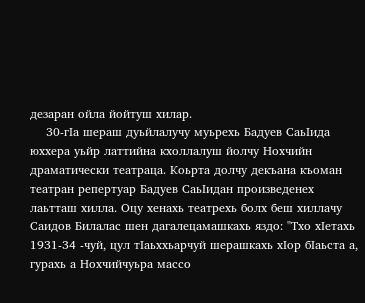дезаран ойла йойтуш хилар.
    30-гIа шераш дуьйлалучу муьрехь Бадуев СаьIида юххера уьйр латтийна кхоллалуш йолчу Нохчийн драматически театраца. Коьрта долчу декъана къоман театран репертуар Бадуев СаьIидан произведенех  лаьтташ хилла. Оцу хенахь театрехь болх беш хиллачу Саидов Билалас шен дагалецамашкахь яздо: "Тхо хIетахь 1931-34 -чуй, цул тIаьххьарчуй шерашкахь хIор бIаьста а, гурахь а Нохчийчуьра массо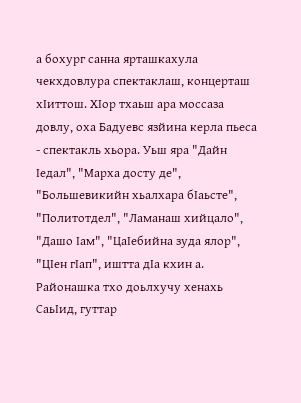а бохург санна ярташкахула чекхдовлура спектаклаш, концерташ хIиттош. ХIор тхаьш ара моссаза довлу, оха Бадуевс язйина керла пьеса - спектакль хьора. Уьш яра "Дайн Iедал", "Марха досту де", "Большевикийн хьалхара бIаьсте", "Политотдел", "Ламанаш хийцало", "Дашо Iам", "ЦаIебийна зуда ялор", "ЦIен гIап", иштта дIа кхин а. Районашка тхо доьлхучу хенахь СаьIид, гуттар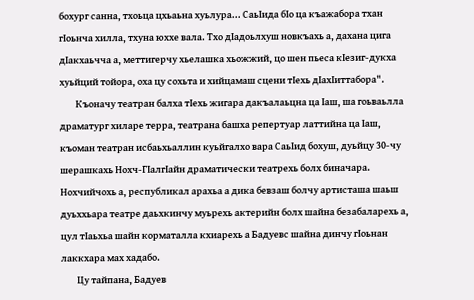бохург санна, тхоьца цхьаьна хуьлура... СаьIида бIо ца къажабора тхан гIоьнча хилла, тхуна юххе вала. Тхо дIадоьлхуш новкъахь а, дахана цига дIакхаьчча а, меттигерчу хьелашка хьожжий, цо шен пьеса кIезиг-дукха хуьйций тойора, оха цу сохьта и хийцамаш сцени тIехь дIахIиттабора".
        Къоначу театран балха тIехь жигара дакъалаьцна ца Iаш, ша гоьваьлла драматург хиларе терра, театрана башха репертуар латтийна ца Iаш, къоман театран исбаьхьаллин куьйгалхо вара СаьIид бохуш, дуьйцу 30-чу шерашкахь Нохч-ГIалгIайн драматически театрехь болх биначара. Нохчийчохь а, республикал арахьа а дика бевзаш болчу артисташа шаьш дуьххьара театре даьхкинчу муьрехь актерийн болх шайна безабаларехь а, цул тIаьхьа шайн корматалла кхиарехь а Бадуевс шайна динчу гIоьнан лаккхара мах хадабо.
        Цу тайпана, Бадуев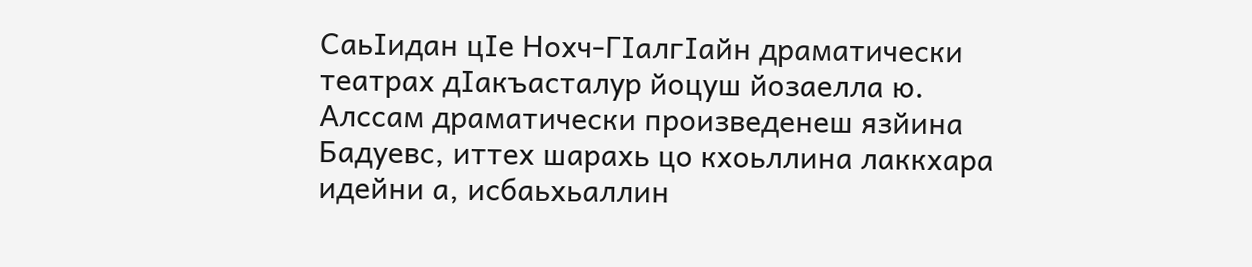СаьIидан цIе Нохч-ГIалгIайн драматически театрах дIакъасталур йоцуш йозаелла ю. Алссам драматически произведенеш язйина Бадуевс, иттех шарахь цо кхоьллина лаккхара идейни а, исбаьхьаллин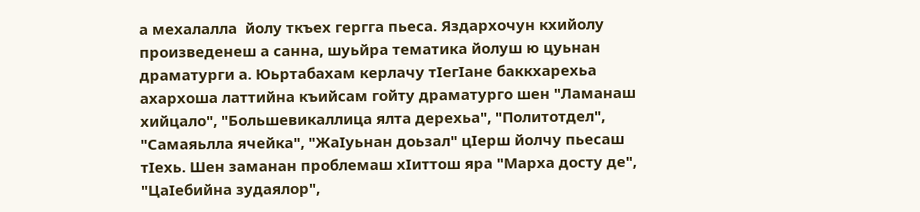а мехалалла  йолу ткъех гергга пьеса. Яздархочун кхийолу произведенеш а санна, шуьйра тематика йолуш ю цуьнан драматурги а. Юьртабахам керлачу тIегIане баккхарехьа ахархоша латтийна къийсам гойту драматурго шен "Ламанаш хийцало", "Большевикаллица ялта дерехьа", "Политотдел", "Самаяьлла ячейка", "ЖаIуьнан доьзал" цIерш йолчу пьесаш тIехь. Шен заманан проблемаш хIиттош яра "Марха досту де", "ЦаIебийна зудаялор",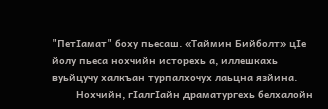"ПетIамат" боху пьесаш. «Таймин Бийболт» цIе йолу пьеса нохчийн исторехь а, иллешкахь вуьйцучу халкъан турпалхочух лаьцна язйина.
        Нохчийн, гIалгIайн драматургехь белхалойн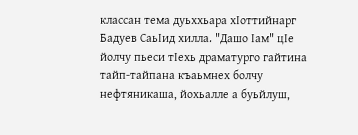классан тема дуьххьара хIоттийнарг Бадуев СаьIид хилла. "Дашо Iам" цIе йолчу пьеси тIехь драматурго гайтина тайп-тайпана къаьмнех болчу нефтяникаша, йохьалле а буьйлуш,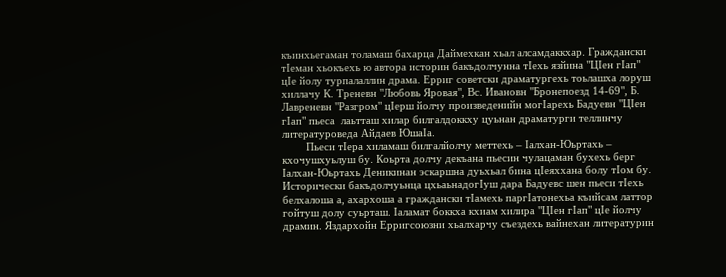къинхьегаман толамаш бахарца Даймехкан хьал алсамдаккхар. Граждански тIеман хьокъехь ю автора историн бакъдолчунна тIехь язйина "ЦIен гIап" цIе йолу турпалаллин драма. Ерриг советски драматургехь тоьлашха лоруш хиллачу К. Треневн "Любовь Яровая", Вс. Ивановн "Бронепоезд 14-69", Б. Лавреневн "Разгром" цIерш йолчу произведенийн могIарехь Бадуевн "ЦIен гIап" пьеса  лаьтташ хилар билгалдоккху цуьнан драматурги теллинчу литературоведа Айдаев ЮшаIа.
        Пьеси тIера хиламаш билгалйолчу меттехь – Iалхан-Юьртахь – кхочушхуьлуш бу. Коьрта долчу декъана пьесин чулацаман бухехь берг Iалхан-Юьртахь Деникинан эскаршна дуьхьал бина цIеяххана болу тIом бу. Исторически бакъдолчуьнца цхьаьнадогIуш дара Бадуевс шен пьеси тIехь белхалоша а, ахархоша а граждански тIамехь паргIатонехьа къийсам латтор  гойтуш долу суьрташ. Iаламат боккха кхиам хилира "ЦIен гIап" цIе йолчу драмин. Яздархойн Ерригсоюзни хьалхарчу съездехь вайнехан литературин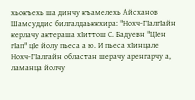хьокъехь ша динчу къамелехь Айсханов Шамсуддис билгалдаьккхира: "Нохч-ГIалгIайн керлачу актераша хIиттош С. Бадуевн "ЦIен гIап" цIе йолу пьеса а ю. И пьеса хIинцале Нохч-ГIалгайн областан шерачу аренгарчу а, ламанца йолчу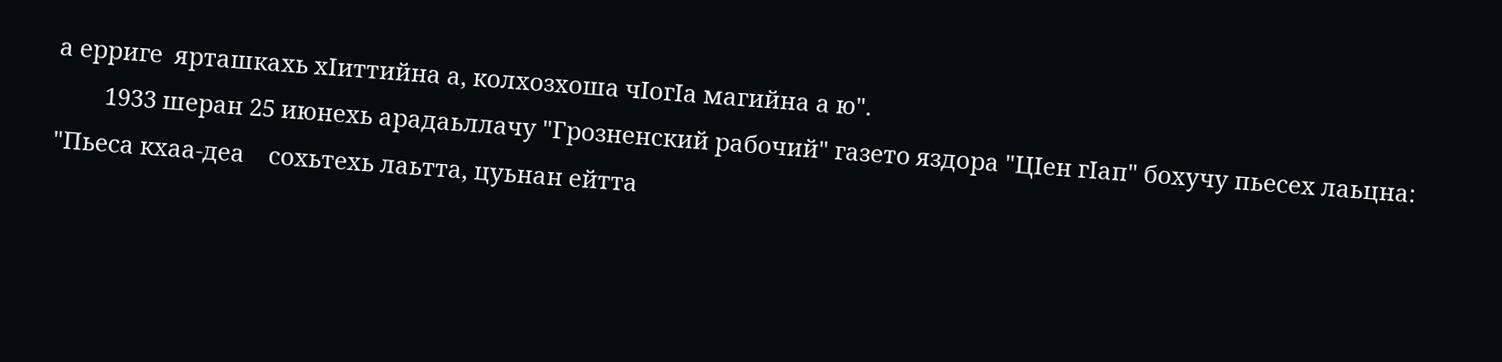а ерриге  ярташкахь хIиттийна а, колхозхоша чIогIа магийна а ю".
        1933 шеран 25 июнехь арадаьллачу "Грозненский рабочий" газето яздора "ЦIен гIап" бохучу пьесех лаьцна: "Пьеса кхаа-деа    сохьтехь лаьтта, цуьнан ейтта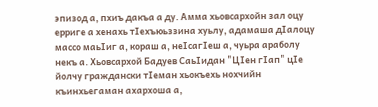эпизод а, пхиъ дакъа а ду. Амма хьовсархойн зал оцу ерриге а хенахь тIехъюьззина хуьлу, адамаша дIалоцу массо маьIиг а, кораш а, неIсагIеш а, чуьра араболу некъ а. Хьовсархой Бадуев СаьIидан "ЦIен гIап" цIе йолчу граждански тIеман хьокъехь нохчийн къинхьегаман ахархоша а,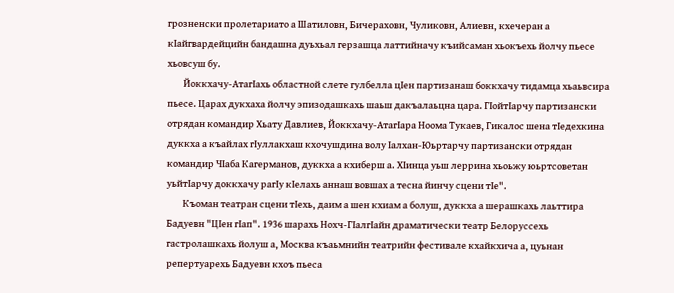грозненски пролетариато а Шатиловн, Бичераховн, Чуликовн, Алиевн, кхечеран а кIайгвардейцийн бандашна дуьхьал герзашца латтийначу къийсаман хьокъехь йолчу пьесе хьовсуш бу.
        Йоккхачу-АтагIахь областной слете гулбелла цIен партизанаш боккхачу тидамца хьаьвсира пьесе. Царах дукхаха йолчу эпизодашкахь шаьш дакъалаьцна цара. ГIойтIарчу партизански отрядан командир Хьату Давлиев, Йоккхачу-АтагIара Ноома Тукаев, Гикалос шена тIедехкина дуккха а къайлах гIуллакхаш кхочушдина волу Iалхан-Юьртарчу партизански отрядан командир ЧIаба Кагерманов, дуккха а кхиберш а. ХIинца уьш леррина хьоьжу юьртсоветан уьйтIарчу доккхачу рагIу кIелахь аннаш вовшах а тесна йинчу сцени тIе".
        Къоман театран сцени тIехь, даим а шен кхиам а болуш, дуккха а шерашкахь лаьттира Бадуевн "ЦIен гIап". 1936 шарахь Нохч-ГIалгIайн драматически театр Белоруссехь гастролашкахь йолуш а, Москва къаьмнийн театрийн фестивале кхайкхича а, цуьнан репертуарехь Бадуевн кхоъ пьеса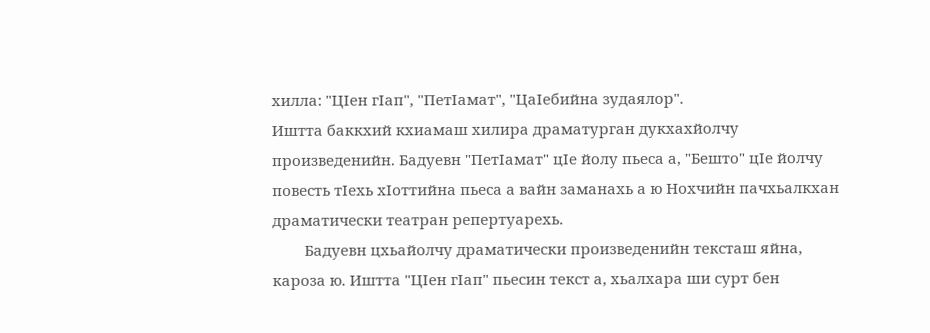хилла: "ЦIен гIап", "ПетIамат", "ЦаIебийна зудаялор".
Иштта баккхий кхиамаш хилира драматурган дукхахйолчу произведенийн. Бадуевн "ПетIамат" цIе йолу пьеса а, "Бешто" цIе йолчу повесть тIехь хIоттийна пьеса а вайн заманахь а ю Нохчийн пачхьалкхан драматически театран репертуарехь.
        Бадуевн цхьайолчу драматически произведенийн тексташ яйна, кароза ю. Иштта "ЦIен гIап" пьесин текст а, хьалхара ши сурт бен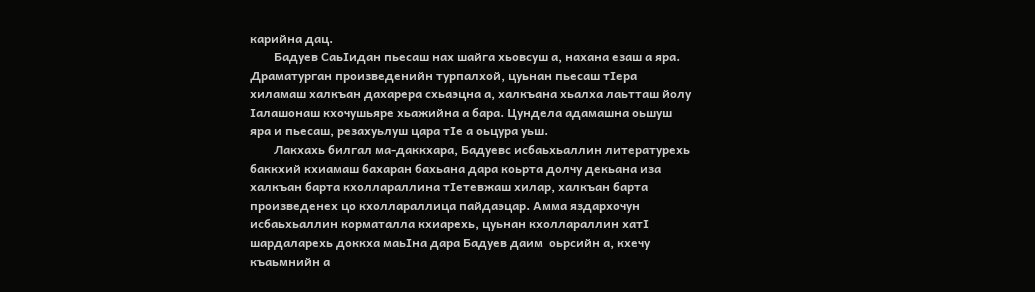карийна дац.
        Бадуев СаьIидан пьесаш нах шайга хьовсуш а, нахана езаш а яра. Драматурган произведенийн турпалхой, цуьнан пьесаш тIера хиламаш халкъан дахарера схьаэцна а, халкъана хьалха лаьтташ йолу Iалашонаш кхочушьяре хьажийна а бара. Цундела адамашна оьшуш яра и пьесаш, резахуьлуш цара тIе а оьцура уьш.
        Лакхахь билгал ма-даккхара, Бадуевс исбаьхьаллин литературехь баккхий кхиамаш бахаран бахьана дара коьрта долчу декьана иза халкъан барта кхоллараллина тIетевжаш хилар, халкъан барта произведенех цо кхоллараллица пайдаэцар. Амма яздархочун исбаьхьаллин корматалла кхиарехь, цуьнан кхоллараллин хатI шардаларехь доккха маьIна дара Бадуев даим  оьрсийн а, кхечу къаьмнийн а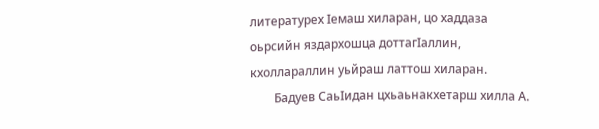литературех Iемаш хиларан, цо хаддаза оьрсийн яздархошца доттагIаллин, кхоллараллин уьйраш латтош хиларан.
        Бадуев СаьIидан цхьаьнакхетарш хилла А.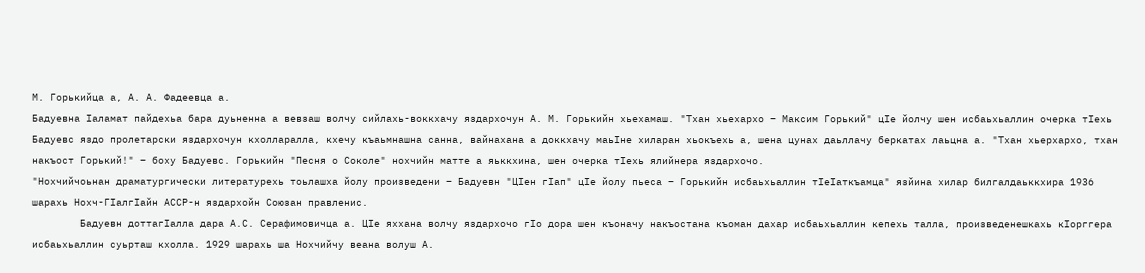М. Горькийца а, А. А. Фадеевца а.
Бадуевна Iаламат пайдехьа бара дуьненна а вевзаш волчу сийлахь-воккхачу яздархочун А. М. Горькийн хьехамаш. "Тхан хьехархо – Максим Горький" цIе йолчу шен исбаьхьаллин очерка тIехь Бадуевс яздо пролетарски яздархочун кхолларалла, кхечу къаьмнашна санна, вайнахана а доккхачу маьIне хиларан хьокъехь а, шена цунах даьллачу беркатах лаьцна а. "Тхан хьерхархо, тхан накъост Горький!" – боху Бадуевс. Горькийн "Песня о Соколе" нохчийн матте а яьккхина, шен очерка тIехь ялийнера яздархочо.
"Нохчийчоьнан драматургически литературехь тоьлашха йолу произведени – Бадуевн "ЦIен гIап" цIе йолу пьеса – Горькийн исбаьхьаллин тIеIаткъамца" язйина хилар билгалдаьккхира 1936 шарахь Нохч-ГIалгIайн АССР-н яздархойн Союзан правленис.
        Бадуевн доттагIалла дара А.С. Серафимовичца а. ЦIе яххана волчу яздархочо гIо дора шен къоначу накъостана къоман дахар исбаьхьаллин кепехь талла, произведенешкахь кIорггера исбаьхьаллин суьрташ кхолла. 1929 шарахь ша Нохчийчу веана волуш А.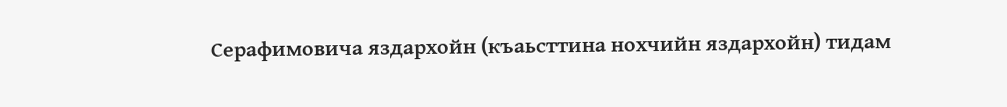Серафимовича яздархойн (къаьсттина нохчийн яздархойн) тидам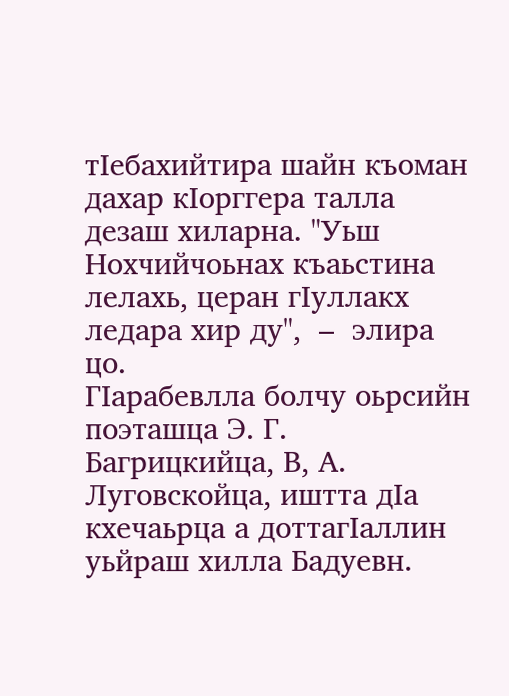тIебахийтира шайн къоман дахар кIорггера талла дезаш хиларна. "Уьш Нохчийчоьнах къаьстина лелахь, церан гIуллакх ледара хир ду",  –  элира цо.
ГIарабевлла болчу оьрсийн поэташца Э. Г. Багрицкийца, В, А. Луговскойца, иштта дIа кхечаьрца а доттагIаллин уьйраш хилла Бадуевн.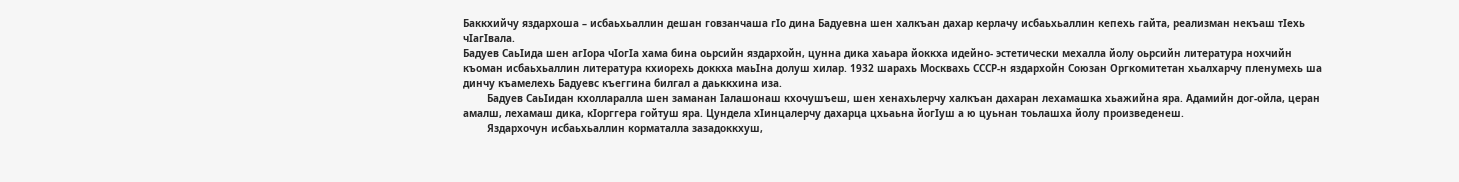Баккхийчу яздархоша – исбаьхьаллин дешан говзанчаша гIо дина Бадуевна шен халкъан дахар керлачу исбаьхьаллин кепехь гайта, реализман некъаш тIехь чIагIвала.
Бадуев СаьIида шен агIора чIогIа хама бина оьрсийн яздархойн, цунна дика хаьара йоккха идейно- эстетически мехалла йолу оьрсийн литература нохчийн къоман исбаьхьаллин литература кхиорехь доккха маьIна долуш хилар. 1932 шарахь Москвахь СССР-н яздархойн Союзан Оргкомитетан хьалхарчу пленумехь ша динчу къамелехь Бадуевс къеггина билгал а даьккхина иза.
        Бадуев СаьIидан кхолларалла шен заманан Iалашонаш кхочушъеш, шен хенахьлерчу халкъан дахаран лехамашка хьажийна яра. Адамийн дог-ойла, церан амалш, лехамаш дика, кIорггера гойтуш яра. Цундела хIинцалерчу дахарца цхьаьна йогIуш а ю цуьнан тоьлашха йолу произведенеш.
        Яздархочун исбаьхьаллин корматалла зазадоккхуш,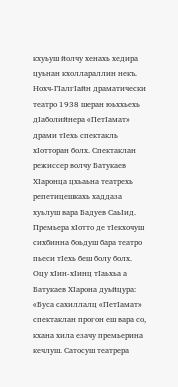кхуьуш йолчу хенахь хедира цуьнан кхоллараллин некъ. Нохч-ГIалгIайн драматически театро 1938 шеран юьххьехь дIаболийнера «ПетIамат» драми тIехь спектакль хIотторан болх. Спектаклан режиссер волчу Батукаев ХIаронца цхьаьна театрехь репетицешкахь хаддаза хуьлуш вара Бадуев СаьIид. Премьера хIотто де тIекхочуш сихбинна боьдуш бара театро пьеси тIехь беш болу болх. Оцу хIин-хIинц тIаьхьа а Батукаев ХIарона дуьйцура: «Буса сахиллалц «ПетIамат» спектаклан прогон еш вара со, кхана хила езачу премьерина кечлуш. Сатосуш театрера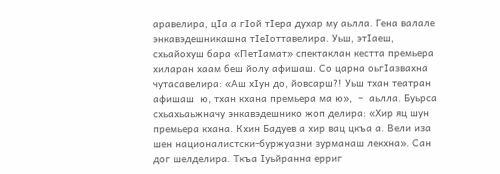аравелира, цIа а гIой тIера духар му аьлла. Гена валале энкавэдешникашна тIеIоттавелира. Уьш, этIаеш, схьайохуш бара «ПетIамат» спектаклан кестта премьера хиларан хаам беш йолу афишаш. Со царна оьгIазвахна чутасавелира: «Аш хIун до, йовсарш?! Уьш тхан театран афишаш  ю, тхан кхана премьера ма ю»,  –  аьлла. Буьрса схьахьаьжначу энкавэдешнико жоп делира: «Хир яц шун премьера кхана. Кхин Бадуев а хир вац цкъа а. Вели иза шен националистски-буржуазни зурманаш лекхна». Сан дог шелделира. Ткъа Iуьйранна ерриг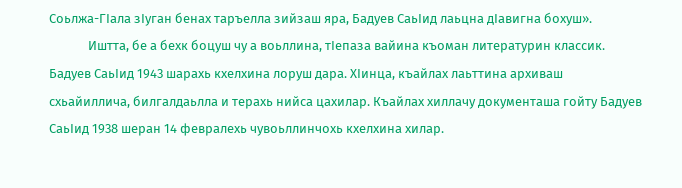Соьлжа-ГIала зIуган бенах таръелла зийзаш яра, Бадуев СаьIид лаьцна дIавигна бохуш».
             Иштта, бе а бехк боцуш чу а воьллина, тIепаза вайина къоман литературин классик. Бадуев СаьIид 1943 шарахь кхелхина лоруш дара. ХIинца, къайлах лаьттина архиваш схьайиллича, билгалдаьлла и терахь нийса цахилар. Къайлах хиллачу документаша гойту Бадуев СаьIид 1938 шеран 14 февралехь чувоьллинчохь кхелхина хилар.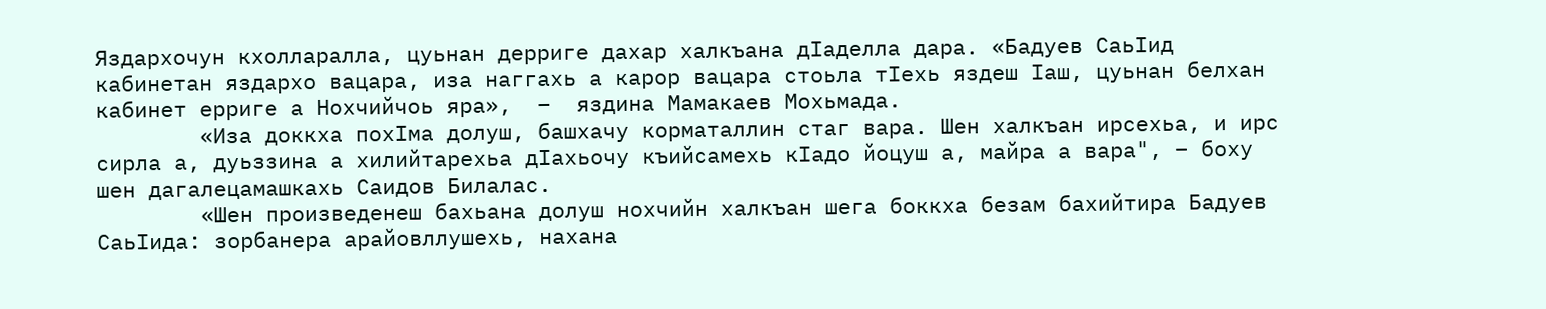Яздархочун кхолларалла, цуьнан дерриге дахар халкъана дIаделла дара. «Бадуев СаьIид кабинетан яздархо вацара, иза наггахь а карор вацара стоьла тIехь яздеш Iаш, цуьнан белхан кабинет ерриге а Нохчийчоь яра»,  –  яздина Мамакаев Мохьмада.
        «Иза доккха похIма долуш, башхачу корматаллин стаг вара. Шен халкъан ирсехьа, и ирс сирла а, дуьззина а хилийтарехьа дIахьочу къийсамехь кIадо йоцуш а, майра а вара", – боху шен дагалецамашкахь Саидов Билалас.
        «Шен произведенеш бахьана долуш нохчийн халкъан шега боккха безам бахийтира Бадуев СаьIида: зорбанера арайовллушехь, нахана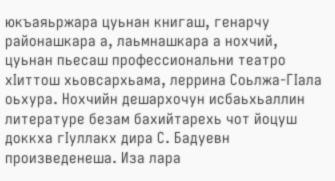юкъаяьржара цуьнан книгаш, генарчу районашкара а, лаьмнашкара а нохчий, цуьнан пьесаш профессиональни театро хIиттош хьовсархьама, леррина Соьлжа-ГIала оьхура. Нохчийн дешархочун исбаьхьаллин литературе безам бахийтарехь чот йоцуш доккха гIуллакх дира С. Бадуевн произведенеша. Иза лара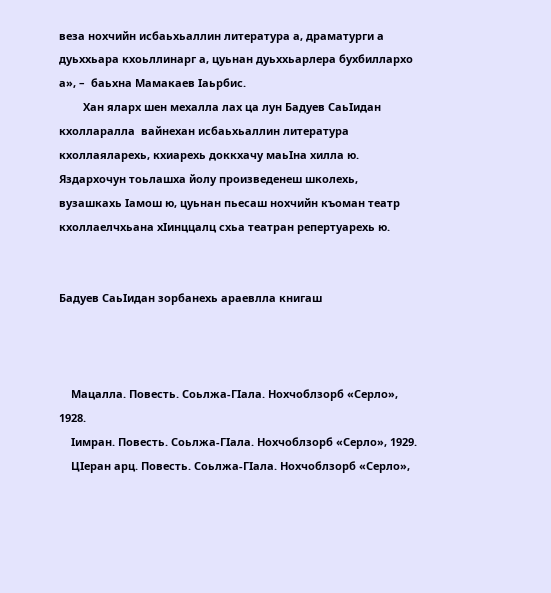веза нохчийн исбаьхьаллин литература а, драматурги а дуьххьара кхоьллинарг а, цуьнан дуьххьарлера бухбиллархо а», –  баьхна Мамакаев Iаьрбис.
        Хан яларх шен мехалла лах ца лун Бадуев СаьIидан кхолларалла  вайнехан исбаьхьаллин литература кхоллаяларехь, кхиарехь доккхачу маьIна хилла ю. Яздархочун тоьлашха йолу произведенеш школехь, вузашкахь Iамош ю, цуьнан пьесаш нохчийн къоман театр кхоллаелчхьана хIинццалц схьа театран репертуарехь ю.


Бадуев СаьIидан зорбанехь араевлла книгаш



    Мацалла. Повесть. Соьлжа-ГIала. Нохчоблзорб «Серло», 1928.
    Iимран. Повесть. Соьлжа-ГIала. Нохчоблзорб «Серло», 1929.
    ЦIеран арц. Повесть. Соьлжа-ГIала. Нохчоблзорб «Серло»,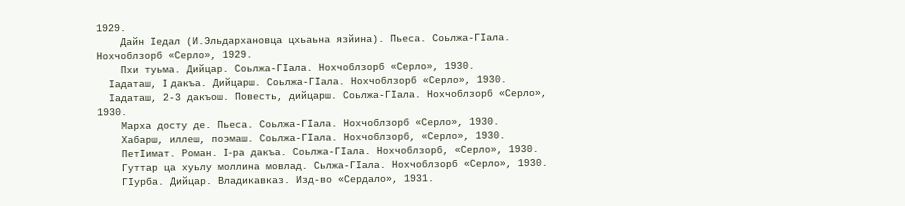1929.
    Дайн Iедал (И.Эльдархановца цхьаьна язйина). Пьеса. Соьлжа-ГIала. Нохчоблзорб «Серло», 1929.
    Пхи туьма. Дийцар. Соьлжа-ГIала. Нохчоблзорб «Серло», 1930.
    Iадаташ, I дакъа. Дийцарш. Соьлжа-ГIала. Нохчоблзорб «Серло», 1930.
    Iадаташ, 2-3 дакъош. Повесть, дийцарш. Соьлжа-ГIала. Нохчоблзорб «Серло», 1930.
    Марха досту де. Пьеса. Соьлжа-ГIала. Нохчоблзорб «Серло», 1930.
    Хабарш, иллеш, поэмаш. Соьлжа-ГIала. Нохчоблзорб, «Серло», 1930.
    ПетIимат. Роман. I-ра дакъа. Соьлжа-ГIала. Нохчоблзорб, «Серло», 1930.
    Гуттар ца хуьлу моллина мовлад. Сьлжа-ГIала. Нохчоблзорб «Серло», 1930.
    ГIурба. Дийцар. Владикавказ. Изд-во «Сердало», 1931.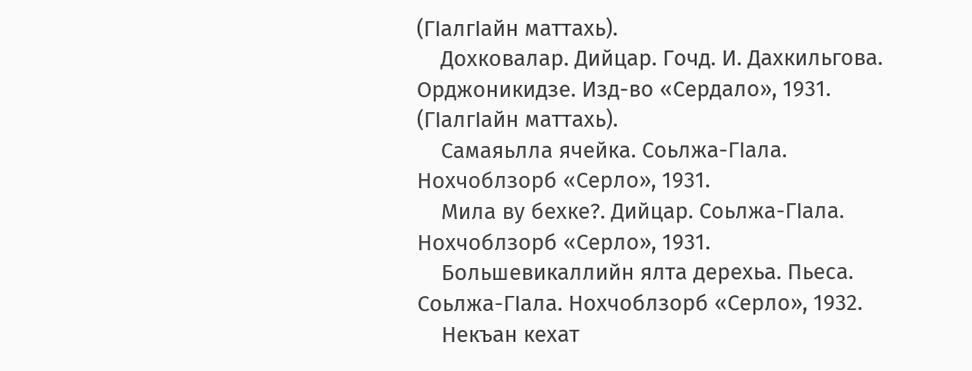(ГIалгIайн маттахь).
    Дохковалар. Дийцар. Гочд. И. Дахкильгова. Орджоникидзе. Изд-во «Сердало», 1931. (ГIалгIайн маттахь).
    Самаяьлла ячейка. Соьлжа-ГIала. Нохчоблзорб «Серло», 1931.
    Мила ву бехке?. Дийцар. Соьлжа-ГIала. Нохчоблзорб «Серло», 1931.
    Большевикаллийн ялта дерехьа. Пьеса. Соьлжа-ГIала. Нохчоблзорб «Серло», 1932.
    Некъан кехат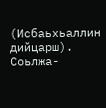(Исбаьхьаллин дийцарш). Соьлжа-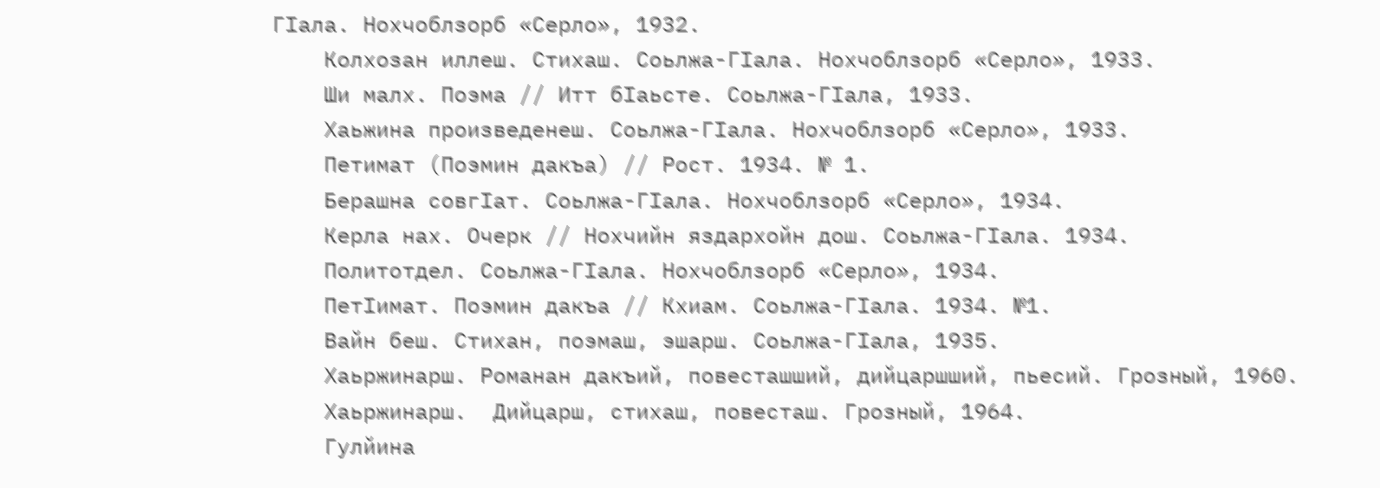ГIала. Нохчоблзорб «Серло», 1932.
    Колхозан иллеш. Стихаш. Соьлжа-ГIала. Нохчоблзорб «Серло», 1933.
    Ши малх. Поэма // Итт бIаьсте. Соьлжа-ГIала, 1933.
    Хаьжина произведенеш. Соьлжа-ГIала. Нохчоблзорб «Серло», 1933.
    Петимат (Поэмин дакъа) // Рост. 1934. № 1.
    Берашна совгIат. Соьлжа-ГIала. Нохчоблзорб «Серло», 1934.
    Керла нах. Очерк // Нохчийн яздархойн дош. Соьлжа-ГIала. 1934.
    Политотдел. Соьлжа-ГIала. Нохчоблзорб «Серло», 1934.
    ПетIимат. Поэмин дакъа // Кхиам. Соьлжа-ГIала. 1934. №1.
    Вайн беш. Стихан, поэмаш, эшарш. Соьлжа-ГIала, 1935.
    Хаьржинарш. Романан дакъий, повесташший, дийцаршший, пьесий. Грозный, 1960.
    Хаьржинарш.  Дийцарш, стихаш, повесташ. Грозный, 1964.
    Гулйина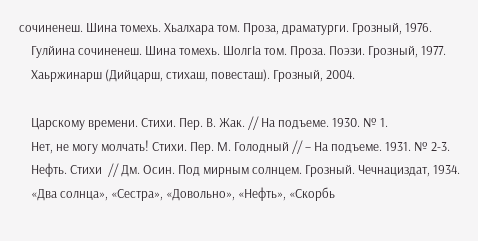сочиненеш. Шина томехь. Хьалхара том. Проза, драматурги. Грозный, 1976.
    Гулйина сочиненеш. Шина томехь. ШолгIа том. Проза. Поэзи. Грозный, 1977.
    Хаьржинарш (Дийцарш, стихаш, повесташ). Грозный, 2004.

    Царскому времени. Стихи. Пер. В. Жак. // На подъеме. 1930. № 1.
    Нет, не могу молчать! Стихи. Пер. М. Голодный // – На подъеме. 1931. № 2-3.
    Нефть. Стихи  // Дм. Осин. Под мирным солнцем. Грозный. Чечнациздат, 1934.
    «Два солнца», «Сестра», «Довольно», «Нефть», «Скорбь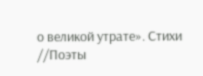о великой утрате». Стихи //Поэты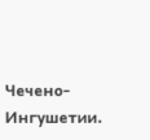Чечено-        Ингушетии.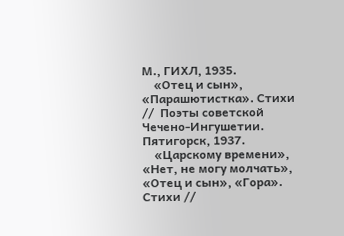М., ГИХЛ, 1935.
    «Отец и сын», «Парашютистка». Стихи //  Поэты советской Чечено-Ингушетии. Пятигорск, 1937.
    «Царскому времени», «Нет, не могу молчать», «Отец и сын», «Гора». Стихи //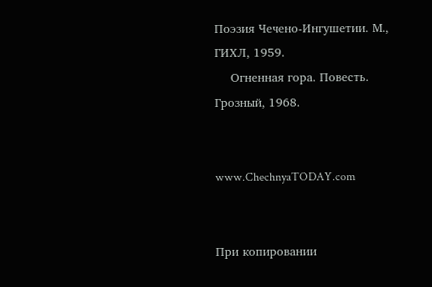Поэзия Чечено-Ингушетии. М.,   ГИХЛ, 1959.
    Огненная гора. Повесть. Грозный, 1968.


www.ChechnyaTODAY.com


При копировании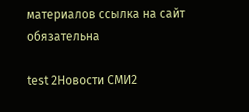материалов ссылка на сайт обязательна

test 2Новости СМИ2